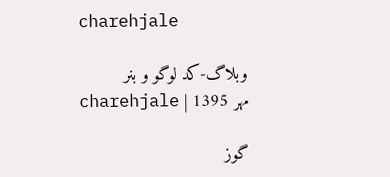charehjale

وبلاگ-کد لوگو و بنر
مهر 1395 | charehjale

گوز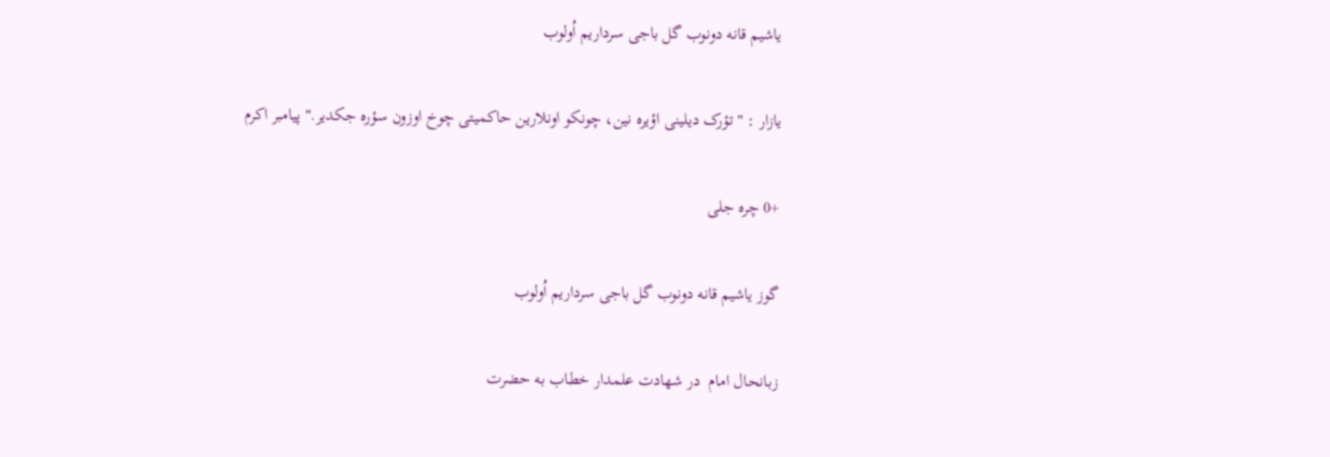یاشیم قانه دونوب گل باجی سرداریم اُولوب

یازار : " تؤرک دیلینی اؤیره نین، چونکو اونلارین حاکمیتی چوخ اوزون سؤره جکدیر." پیامبر اکرم

+0 چره جلی

گوز یاشیم قانه دونوب گل باجی سرداریم اُولوب

زبانحال امام  در شهادت علمدار خطاب به حضرت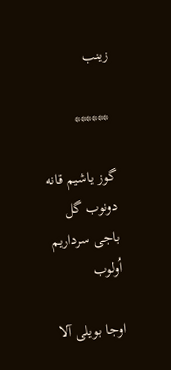زینب

 ******

گوز یاشیم قانه دونوب گل باجی سرداریم اُولوب

اوجا بویلی آلا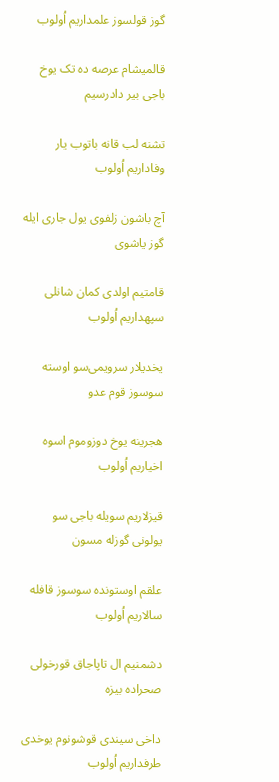گوز قولسوز علمداریم اُولوب

قالمیشام عرصه ده تک یوخ باجی بیر دادرسیم

تشنه لب قانه باتوب یار وفاداریم اُولوب

آچ باشون زلفوی یول جاری ایله گوز یاشوی

قامتیم اولدی کمان شانلی سپهداریم اُولوب

یخدیلار سرویمی‌سو اوسته سوسوز قوم عدو

هجرینه یوخ دوزوموم اسوه اخیاریم اُولوب

قیزلاریم سویله باجی سو یولونی گوزله مسون

علقم اوستونده سوسوز قافله سالاریم اُولوب

دشمنیم ال تاپاجاق قورخولی صحراده بیزه

داخی سیندی قوشونوم یوخدی طرفداریم اُولوب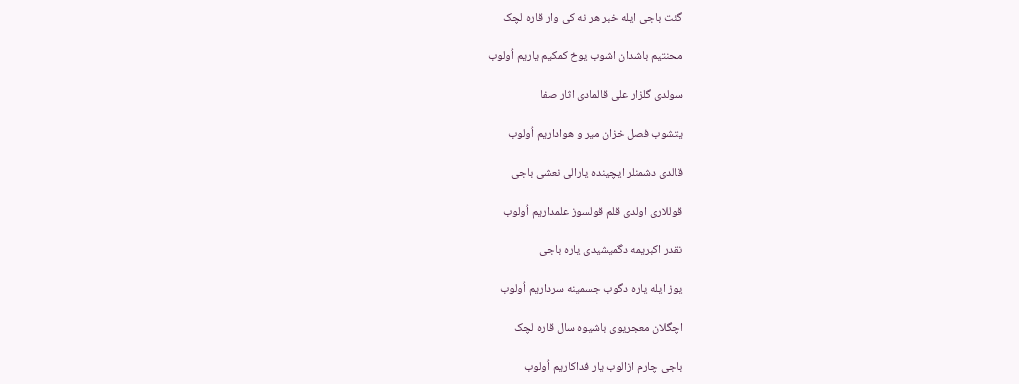گئت باجی ایله خبر هر نه کی وار قاره لچک

محنتیم باشدان اشوب یوخ کمکیم یاریم اُولوب

سولدی گلزار علی قالمادی اثار صفا

یتشوب فصل خزان میر و هواداریم اُولوب

قالدی دشمنلر ایچینده یارالی نعشی باجی

قوللاری اولدی قلم قولسوز علمداریم اُولوب

نقدر اکبریمه دگمیشیدی یاره باجی

یوز ایله یاره دگوب جسمینه سرداریم اُولوب

اچگلان معجریوی باشیوه سال قاره لچک

باجی چارم ازالوب یار فداکاریم اُولوب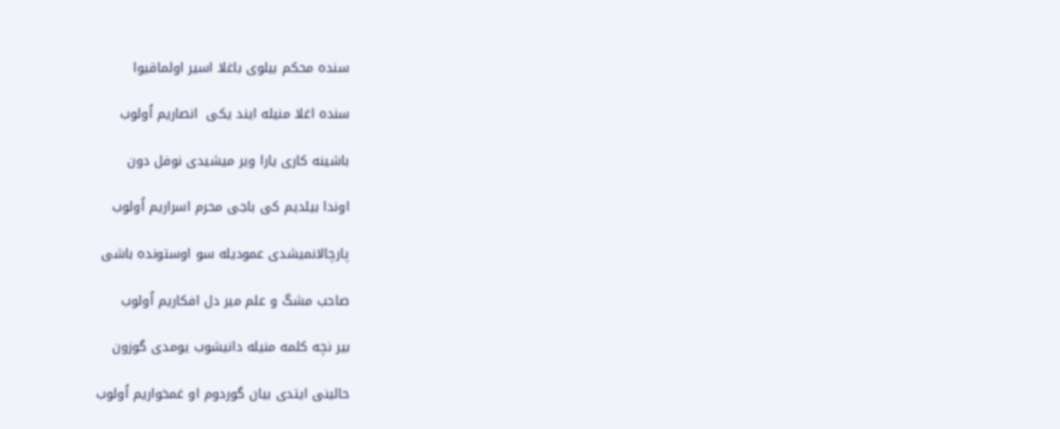سنده محکم بیلوی باغلا اسیر اولماقیوا

سنده اغلا منیله ایند یکی  انصاریم اُولوب

باشینه کاری یارا ویر میشیدی نوفل دون

اوندا بیلدیم کی باجی محرم اسراریم اُولوب

پارچالانمیشدی عمودیله سو اوستونده باشی

صاحب مشگ و علم میر دل افکاریم اُولوب

بیر نچه کلمه منیله دانیشوب یومدی گوزون

حالینی ایتدی بیان گوردوم او غمخواریم اُولوب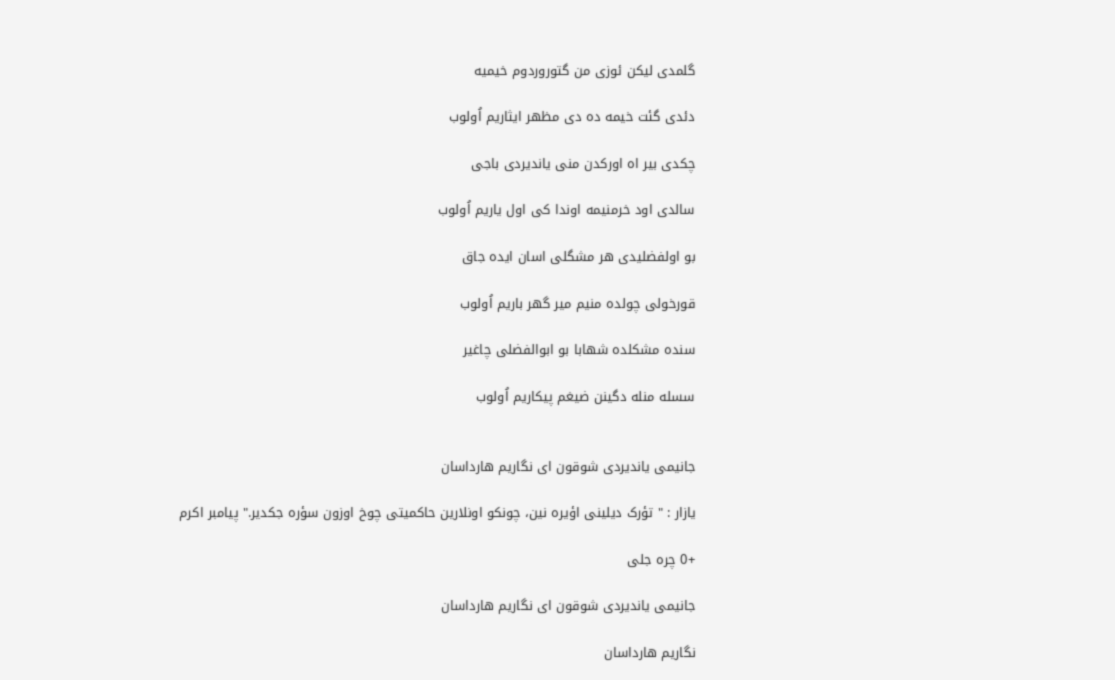گلمدی لیکن ئوزی من گتوروردوم خیمیه

دئدی گئت خیمه ده دی مظهر ایثاریم اُولوب

چکدی بیر اه اورکدن منی یاندیردی باجی

سالدی اود خرمنیمه اوندا کی اول یاریم اُولوب

بو اولفضلیدی هر مشگلی اسان ایده جاق

قورخولی چولده منیم میر گهر باریم اُولوب

سنده مشکلده شهابا بو ابوالفضلی چاغیر

سسله منله دگینن ضیغم پیکاریم اُولوب


جانیمی یاندیردی شوقون ای نگاریم هارداسان

یازار : " تؤرک دیلینی اؤیره نین، چونکو اونلارین حاکمیتی چوخ اوزون سؤره جکدیر." پیامبر اکرم

+0 چره جلی

جانیمی یاندیردی شوقون ای نگاریم هارداسان

نگاریم هارداسان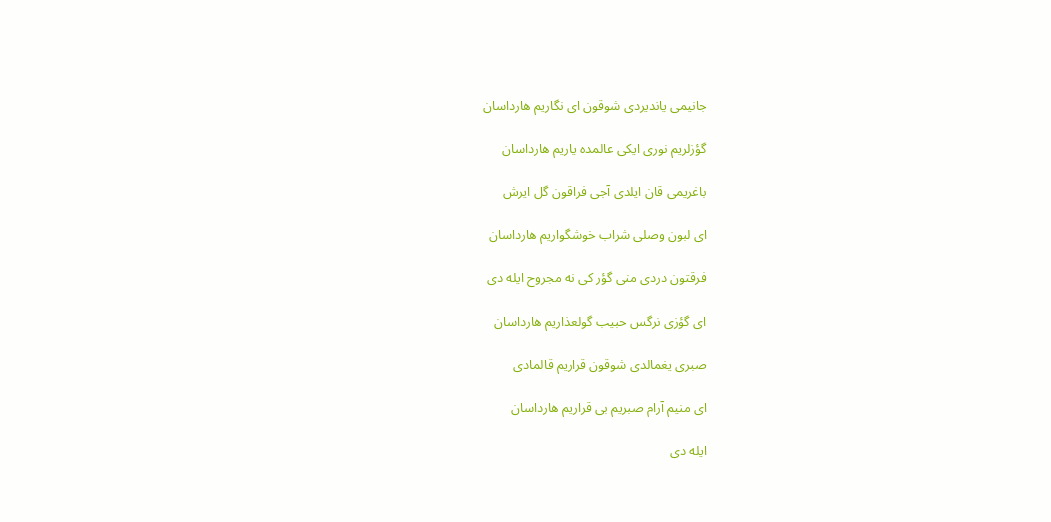جانیمی یاندیردی شوقون ای نگاریم هارداسان

گؤزلریم نوری ایکی عالمده یاریم هارداسان

باغریمی قان ایلدی آجی فراقون گل ایرش

ای لبون وصلی شراب خوشگواریم هارداسان

فرقتون دردی منی گؤر کی نه مجروح ایله دی

ای گؤزی نرگس حبیب گولعذاریم هارداسان

صبری یغمالدی شوقون قراریم قالمادی

ای منیم آرام صبریم بی قراریم هارداسان

ایله دی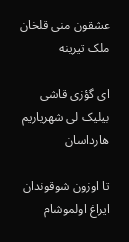عشقون منی قلخان ملک تیرینه

ای گؤزی قاشی بیلیک لی شهریاریم هارداسان

تا اوزون شوقوندان ایراغ اولموشام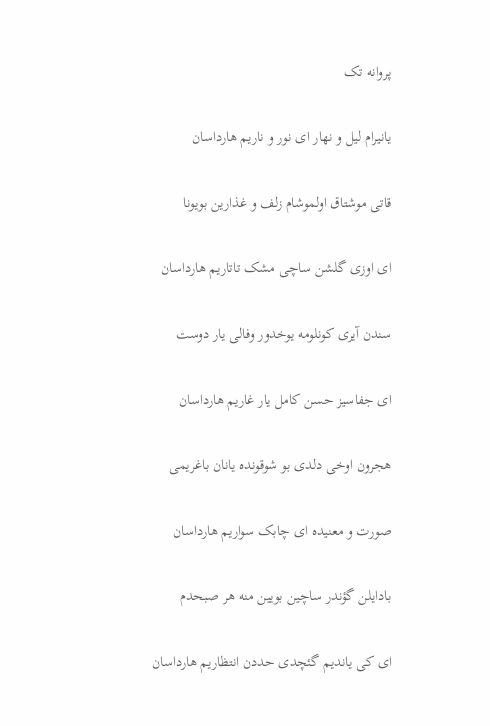پروانه تک

یانیرام لیل و نهار ای نور و ناریم هارداسان

قاتی موشتاق اولموشام زلف و غذارین بویونا

ای اوزی گلشن ساچی مشک تاتاریم هارداسان

سندن آیری کونلومه یوخدور وفالی یار دوست

ای جفاسیز حسن کامل یار غاریم هارداسان

هجرون اوخی دلدی بو شوقونده یانان باغریمی

صورت و معنیده ای چابک سواریم هارداسان

بادایلن گؤندر ساچین بویین منه هر صبحدم

ای کی یاندیم گئچدی حددن انتظاریم هارداسان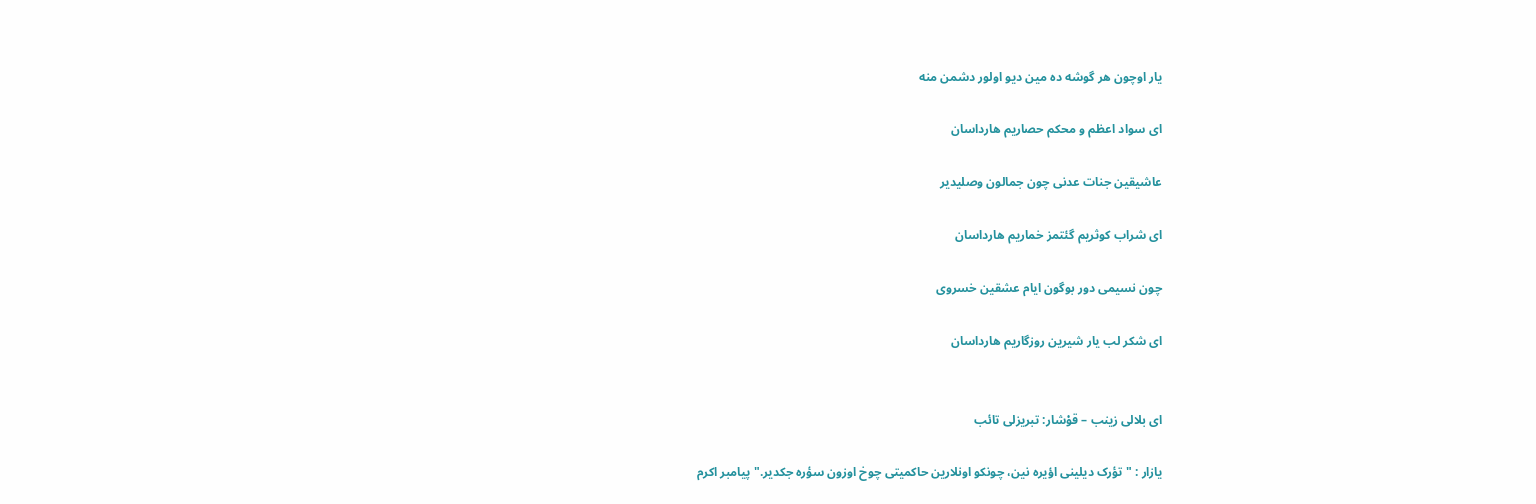یار اوچون هر گوشه ده مین دیو اولور دشمن منه

ای سواد اعظم و محکم حصاریم هارداسان

عاشیقین جنات عدنی چون جمالون وصلیدیر

ای شراب کوثریم گئتمز خماریم هارداسان

چون نسیمی دور بوگون ایام عشقین خسروی

ای شکر لب یار شیرین روزگاریم هارداسان


ای بلالی زینب – قوْشار: تبریزلی تائب

یازار : " تؤرک دیلینی اؤیره نین، چونکو اونلارین حاکمیتی چوخ اوزون سؤره جکدیر." پیامبر اکرم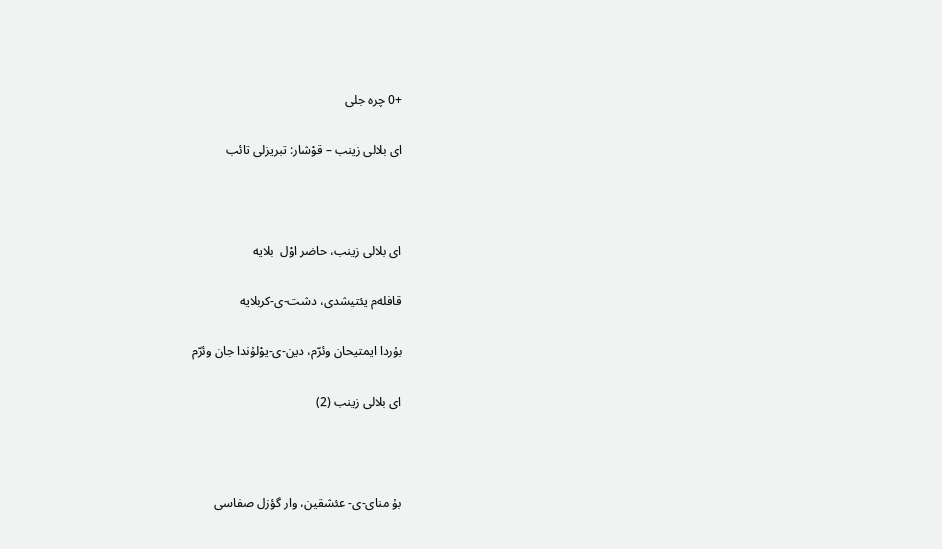+0 چره جلی

ای بلالی زینب – قوْشار: تبریزلی تائب



ای بلالی زینب، حاضر اوْل  بلایه

قافله‌م یئتیشدی، دشت-ی-کربلایه

بۇردا ایمتیحان وئرّ‌م، دین-ی-یوْلۇندا جان وئرّ‌م

ای بلالی زینب (2)



بۇ منای-ی- عئشقین، وار گؤزل صفاسی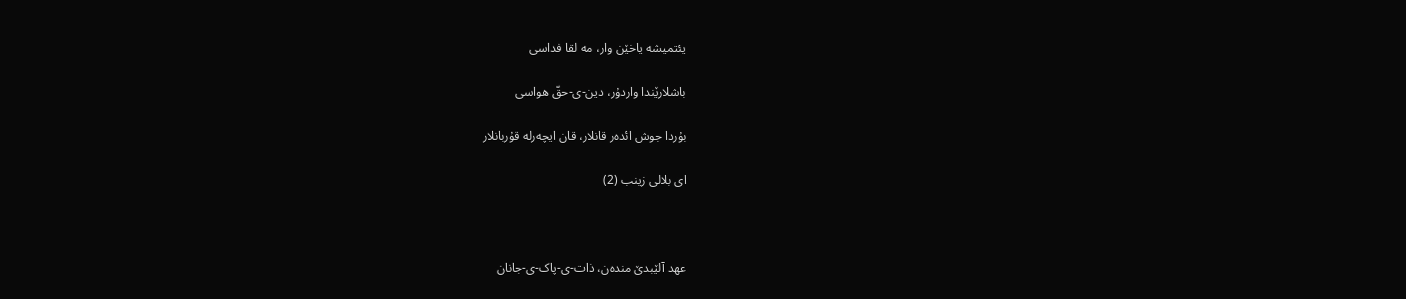یئتمیشه یاخێن وار، مه لقا فداسی

باشلارێندا واردۇر، دین-ی-حقّ هواسی

بۇردا جوش ائده‌ر قانلار، قان ایچه‌رله قۇربانلار

ای بلالی زینب (2)



عهد آلێبدێ منده‌ن، ذات-ی-پاک-ی-جانان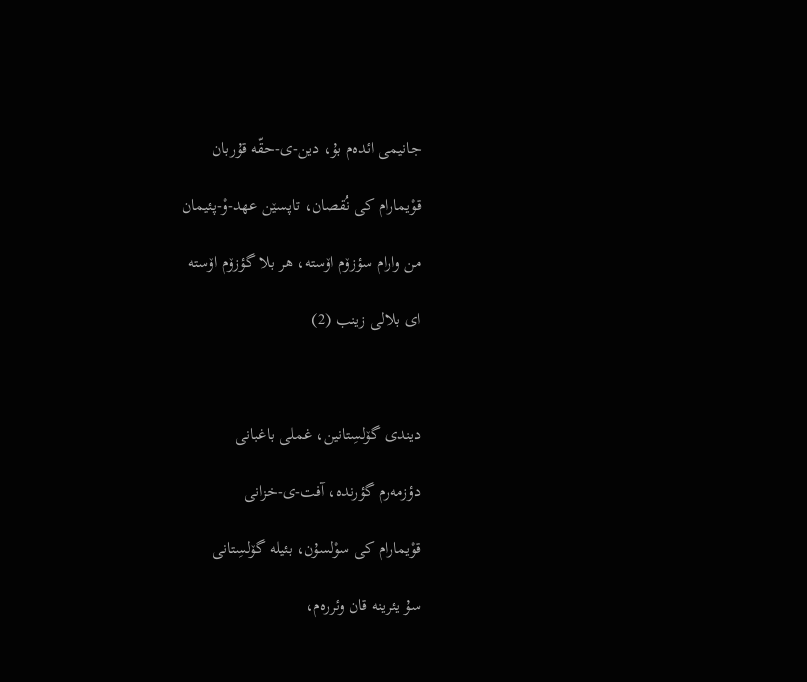جانیمی ائده‌م بۇ، دین-ی-حقّه قۇربان

قوْیمارام کی نُقصان، تاپسێن عهد-وْ-پئیمان

من وارام سؤزۆم اۆسته، هر بلا گؤزۆم اۆسته

ای بلالی زینب (2)



دیندی گۆلسِتانین، غملی باغبانی

دؤزمه‌رم گؤرنده، آفت-ی-خزانی

قوْیمارام کی سوْلسۇن، بئیله گۆلسِتانی

سۇ یئرینه قان وئرره‌م،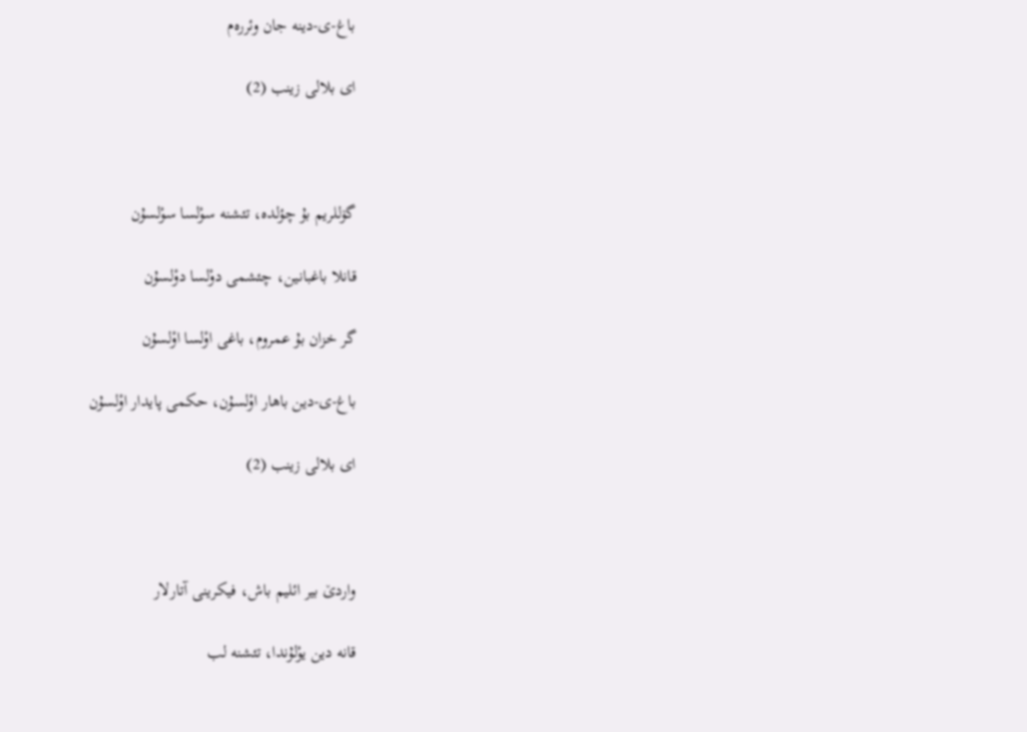باغ-ی-دینه جان وئرره‌م

ای بلالی زینب (2)



گۆللریم بۇ چؤلده، تئشنه سوْلسا سوْلسۇن

قانلا باغبانین، چئشمی دوْلسا دوْلسۇن

گر خزان بۇ عمروم، باغی اوْلسا اوْلسۇن

باغ-ی-دین باهار اوْلسۇن، حکمی پایدار اوْلسۇن

ای بلالی زینب (2)



واردێ بیر ائلیم باش، فیکرینی آتارلار

قانه دین یوْلۇندا، تئشنه لب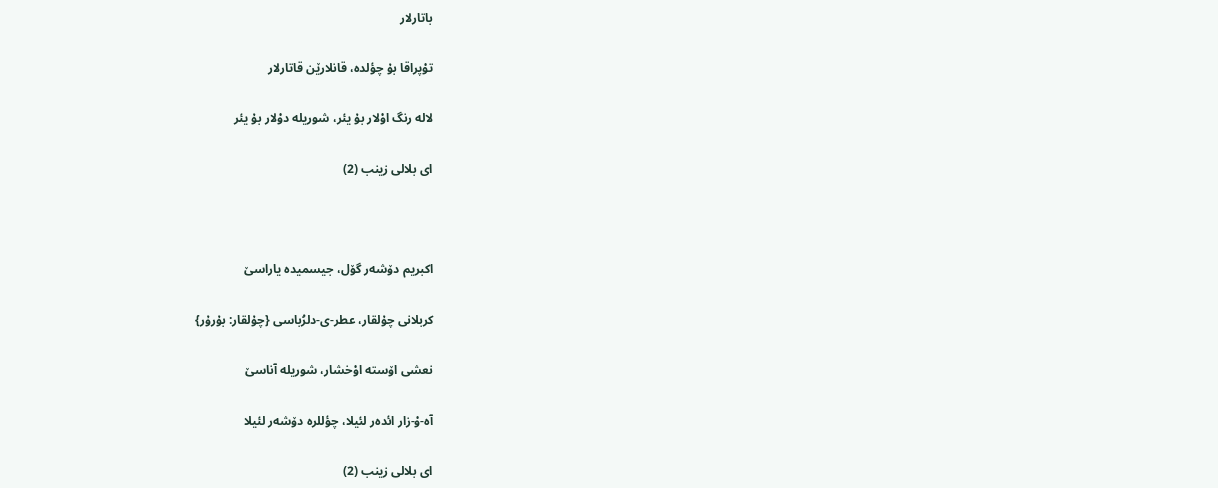باتارلار

توْپراقا بۇ چؤلده، قانلارێن قاتارلار

لاله رنگ اوْلار بۇ یئر، شوریله دوْلار بۇ یئر

ای بلالی زینب (2)



اکبریم دۆشه‌ر گۆل، جیسمیده یاراسێ

کربلانی چۇلقار، عطر-ی-دلرُباسی {چۇلقار: بۇرۇر}

نعشی اۆسته اوْخشار، شوریله آناسێ

آه-وْ-زار ائده‌ر لئیلا، چؤللره دۆشه‌ر لئیلا

ای بلالی زینب (2)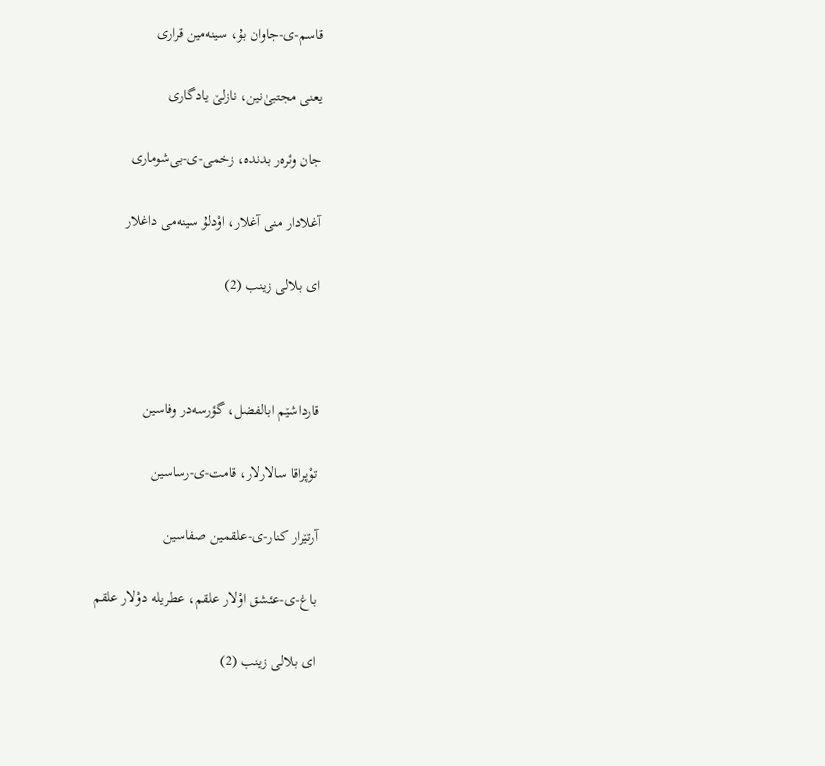قاسم-ی-جاوان بۇ، سینه‌مین قراری

یعنی مجتبیٰ‌نین، نازلێ یادگاری

جان وئره‌ر بدنده، زخمی-ی-بی‌شوماری

آغلادار منی آغلار، اوْدلۇ سینه‌می داغلار

ای بلالی زینب (2)



قارداشێم ابالفضل، گؤرسه‌در وفاسین

توْپراقا سالارلار، قامت-ی-رساسین

آرتێرار کنار-ی-علقمین صفاسین

باغ-ی-عئشق اوْلار علقم، عطریله دوْلار علقم

ای بلالی زینب (2)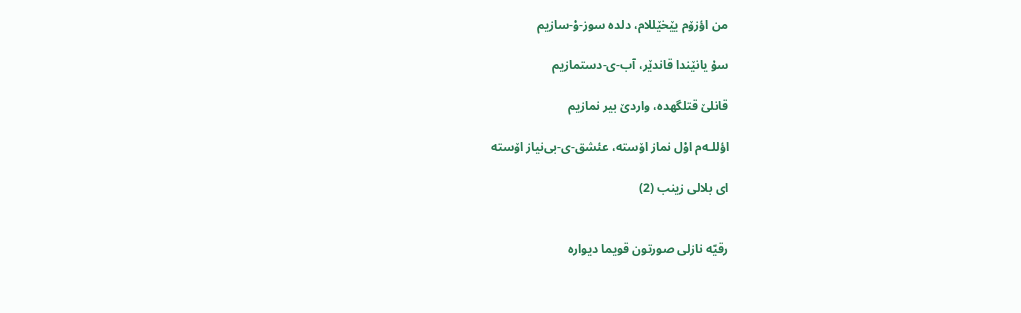من اؤزۆم یێخێللام، دلده سوز-وْ-سازیم

سۇ یانێندا قاندێر، آب-ی-دستمازیم

قانلێ قتلگهده، واردێ بیر نمازیم

اؤللـه‌م اوْل نماز اۆسته، عئشق-ی-بی‌نیاز اۆسته

ای بلالی زینب (2)


رقیّه نازلی صورتون قویما دیواره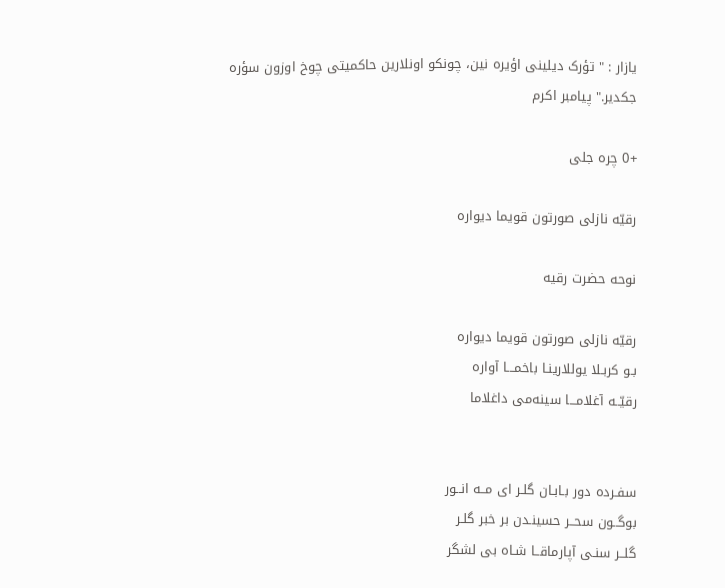یازار : " تؤرک دیلینی اؤیره نین، چونکو اونلارین حاکمیتی چوخ اوزون سؤره جکدیر." پیامبر اکرم

+0 چره جلی

رقیّه نازلی صورتون قویما دیواره

نوحه حضرت رقیه

رقیّه نازلی صورتون قویما دیواره
بـو کربـلا یوللارینـا باخمـــا آواره
رقیّــه آغلامـــا سینه‌می داغلاما


سفـرده دور بـابـان گلـر ای مــه انــور
بوگــون سحــر حسینـدن بر خبر گلـر
گلــر سنـی آپارماقــا شـاه بی لشگر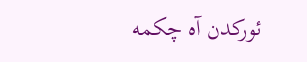ئورکدن آه چکمه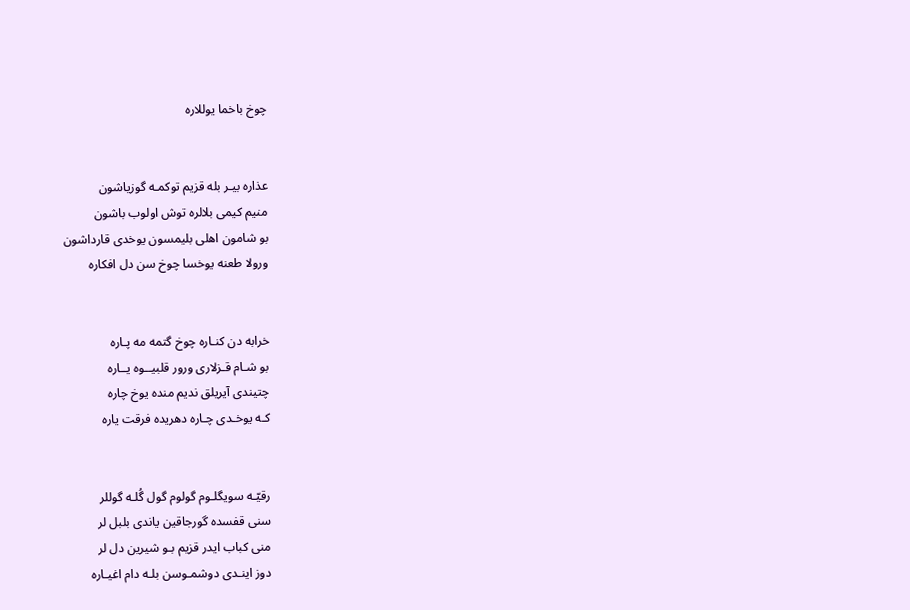چوخ باخما یوللاره


عذاره بیـر بله قزیم توکمـه گوزیاشون
منیم کیمی بلالره توش اولوب باشون
بو شامون اهلی بلیمسون یوخدی قارداشون
ورولا طعنه یوخسا چوخ سن دل افکاره


خرابه دن کنـاره چوخ گتمه مه پـاره
بو شـام قـزلاری ورور قلبیــوه یــاره
چتیندی آیریلق ندیم منده یوخ چاره
کـه یوخـدی چـاره دهریده فرقت یاره


رقیّـه سویگلـوم گولوم گول گُلـه گوللر
سنی قفسده گورجاقین یاندی بلبل لر
منی کباب ایدر قزیم بـو شیرین دل لر
دوز اینـدی دوشمـوسن بلـه دام اغیـاره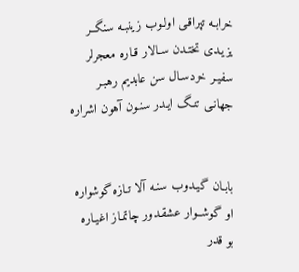خرابـه تپراقـی اولـوب زینبـه سنگــر
یزیـدی تختـدن سـالار قـاره معجرلر
سفیـر خردسـال سن عابدیم رهبـر
جهانـی تنـگ ایـدر سنـون آهون اشراره


بابـان گیـدوب سنـه آلا تـازه گوشواره
او گوشــوار عشقـدور چاتمـاز اغیـاره
بو قدر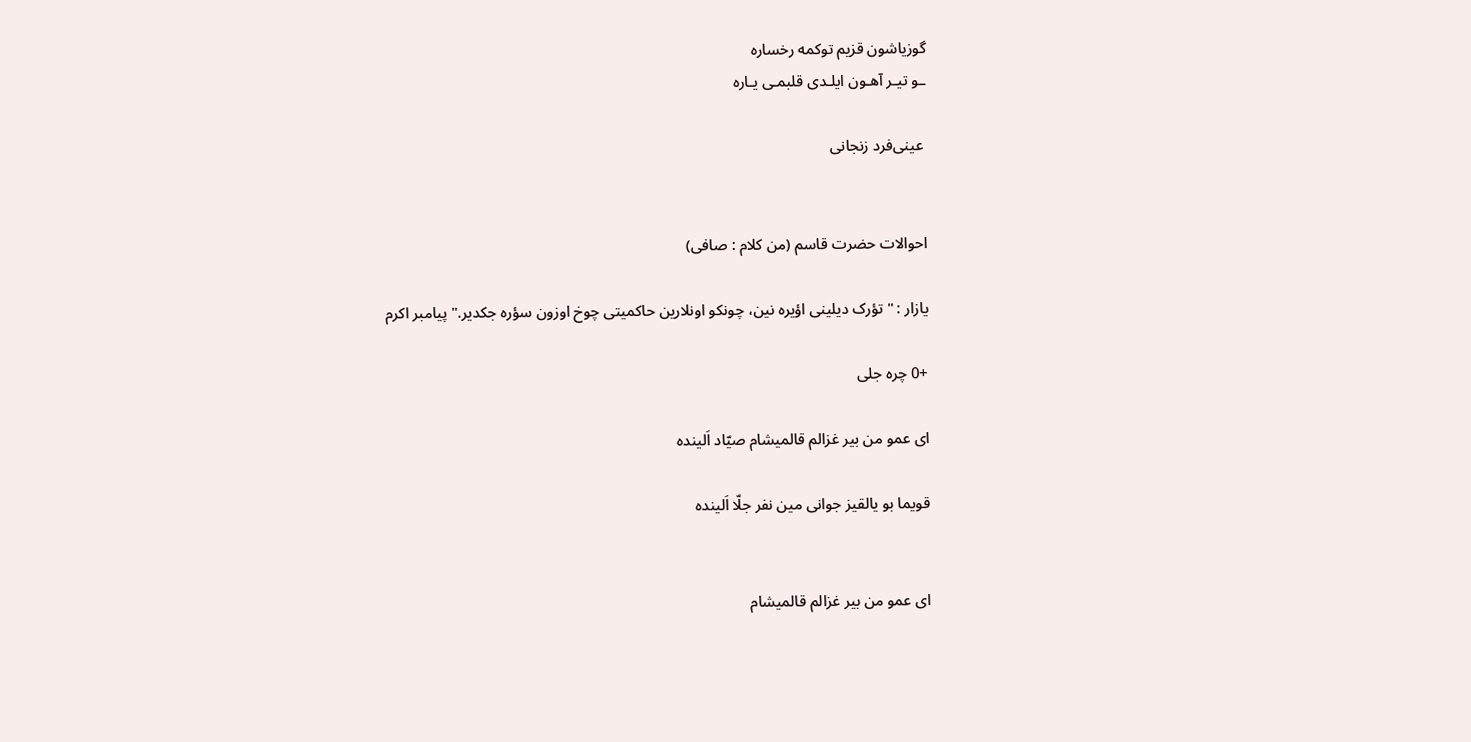گوزیاشون قزیم توکمه رخساره
ـو تیـر آهـون ایلـدی قلبمـی یـاره

 عینی‌فرد زنجانی


احوالات حضرت قاسم (من کلام : صافی)

یازار : " تؤرک دیلینی اؤیره نین، چونکو اونلارین حاکمیتی چوخ اوزون سؤره جکدیر." پیامبر اکرم

+0 چره جلی

ای عمو من بیر غزالم قالمیشام صیّاد اَلینده

قویما بو یالقیز جوانی مین نفر جلّا اَلینده


ای عمو من بیر غزالم قالمیشام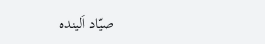صیّاد اَلینده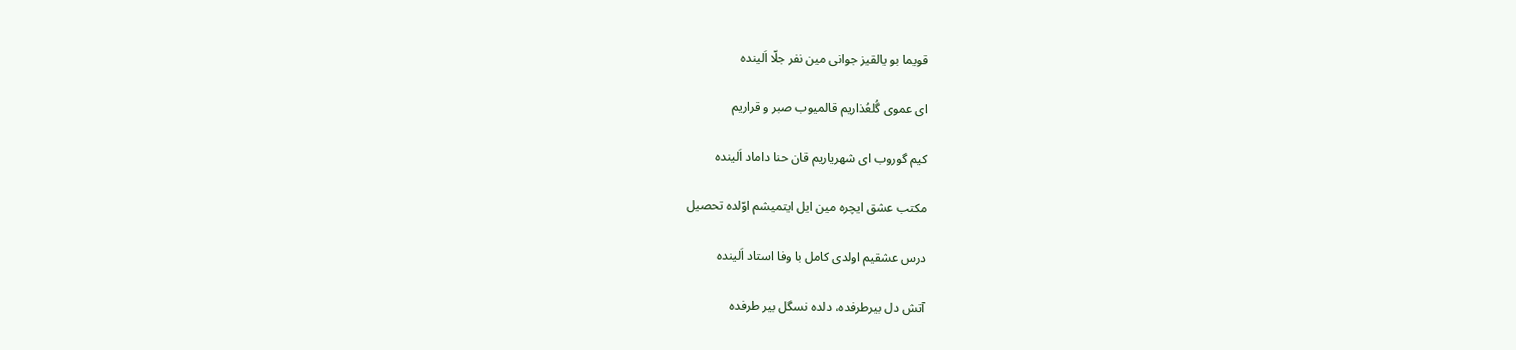قویما بو یالقیز جوانی مین نفر جلّا اَلینده

ای عموی گُلعُذاریم قالمیوب صبر و قراریم

کیم گوروب ای شهریاریم قان حنا داماد اَلینده

مکتب عشق ایچره مین ایل ایتمیشم اوّلده تحصیل

درس عشقیم اولدی کامل با وفا استاد اَلینده

آتش دل بیرطرفده، دلده نسگل بیر طرفده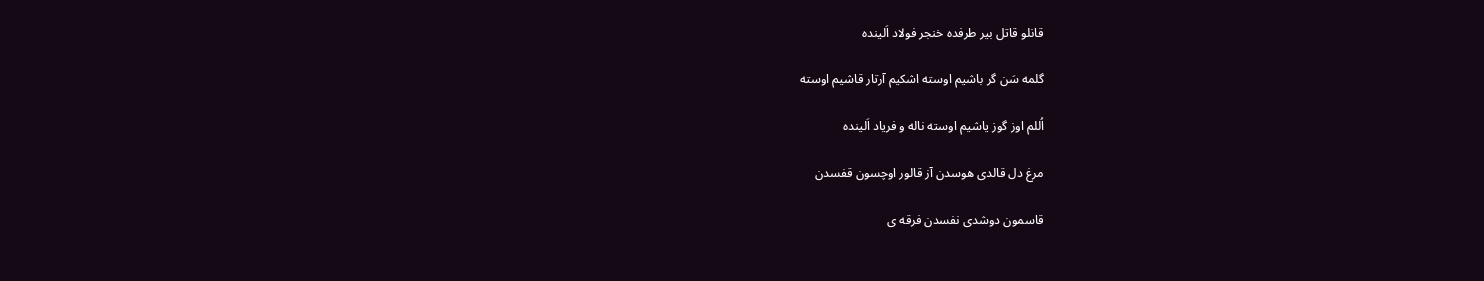قانلو قاتل بیر طرفده خنجر فولاد اَلینده

گلمه سَن گر باشیم اوسته اشکیم آرتار قاشیم اوسته

اُللم اوز گوز یاشیم اوسته ناله و فریاد اَلینده

مرغ دل قالدی هوسدن آز قالور اوچسون قفسدن

قاسمون دوشدی نفسدن فرقه ی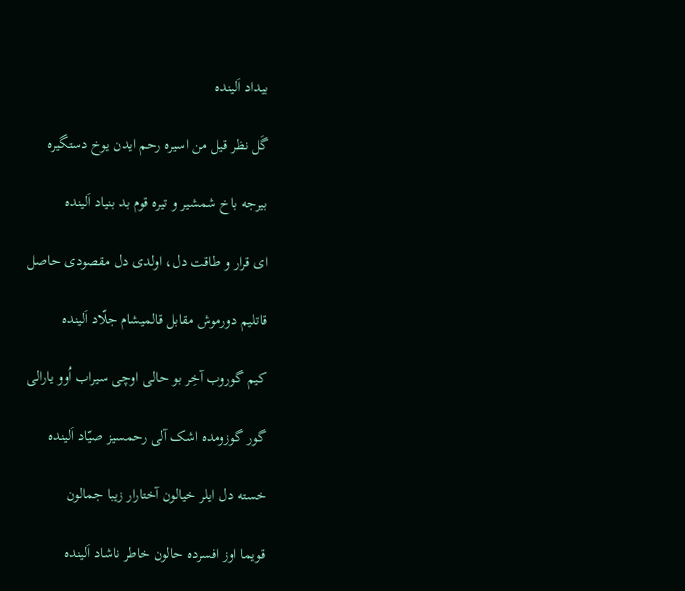بیداد اَلینده

گَل نظر قیل من اسیره رحم ایدن یوخ دستگیره

بیرجه باخ شمشیر و تیره قوم بد بنیاد اَلینده

ای قرار و طاقت دل، اولدی دل مقصودی حاصل

قاتلیم دورموش مقابل قالمیشام جلّاد اَلینده

کیم گوروب آخِر بو حالی اوچی سیراب اُوو یارالی

گور گوزومده اشک آلی رحمسیز صیّاد اَلینده

خسته دل ایلر خیالون آختارار زیبا جمالون

قویما اوز افسرده حالون خاطر ناشاد اَلینده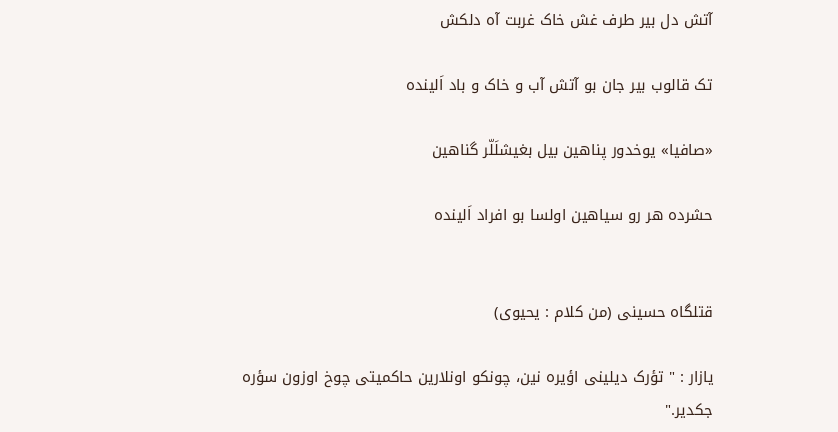آتش دل بیر طرف غش خاک غربت آه دلکش

تک قالوب بیر جان بو آتش آب و خاک و باد اَلینده

«صافیا» یوخدور پناهین بیل بغیشلَلّر گناهین

حشرده هر رو سیاهین اولسا بو افراد اَلینده


قتلگاه حسینی (من کلام : یحیوی)

یازار : " تؤرک دیلینی اؤیره نین، چونکو اونلارین حاکمیتی چوخ اوزون سؤره جکدیر."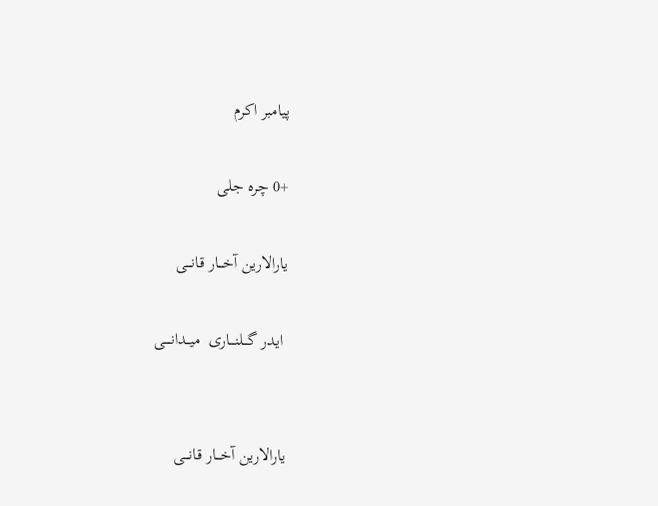پیامبر اکرم

+0 چره جلی

یارالارین آخـــار قانـــی

 اید‌ر گـــلنـــاری  میــدانــــی


یارالارین آخـــار قانـــی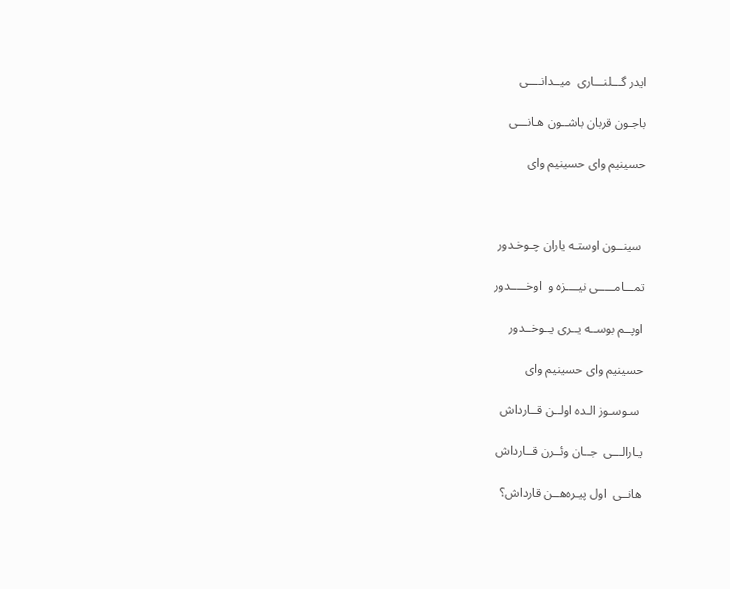اید‌ر گـــلنـــاری  میــدانــــی

باجـون قربان باشــون هـانـــی

حسینیم وای حسینیم وای



 سینــون اوستـه یاران چـوخـدور

تمـــامـــــی نیــــزه و  اوخـــــدور

اوپــم بوســه یــری یــوخــدور

حسینیم وای حسینیم وای

 سـوسـوز الـده اولــن قــارداش

یـارالـــی  جــان وئــر‌ن قــارداش

هانــی  اول پیـره‌هــن قارداش؟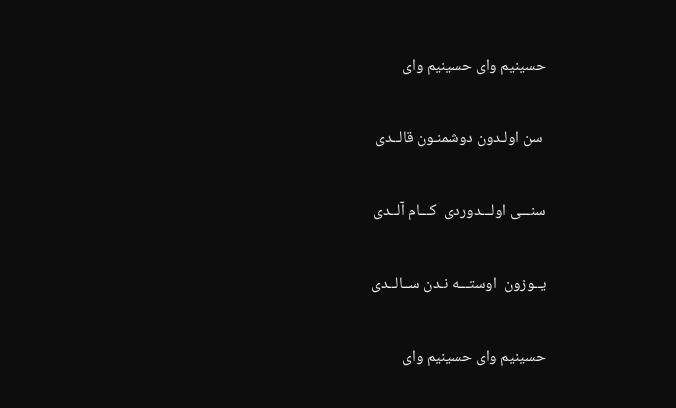حسینیم وای حسینیم وای

 سن اولـدون دوشمنـون قالــدی

سنـــی اولـــدوردی  کـــام آلــدی

یــوزون  اوستـــه نـد‌ن ســالــدی

حسینیم وای حسینیم وای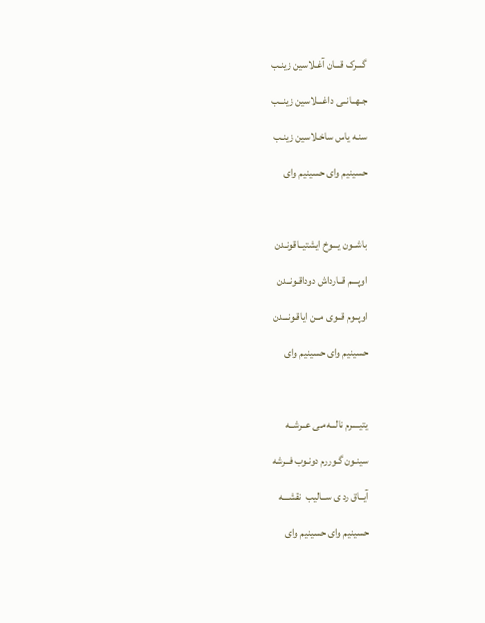گـــرک قـــان آغـلاسین زینـب

جـهــانــی داغـــلاسین زینــب

سنـه یاس ساخـلاسین زینـب

حسینیم وای حسینیم وای



باشــون یـــوخ ایشتیــاقونـدن

اوپـــم قــارداش دوداقـونــدن

اوپــوم قــوی مــن ایاقـونـــدن

حسینیم وای حسینیم وای



یتیــــر‌م نالـــه‌مـی عــرشــه

سینـون گـورر‌م دونـوب فــرشه

آیــاق رد ی ســالیب  نقشـــه

حسینیم وای حسینیم وای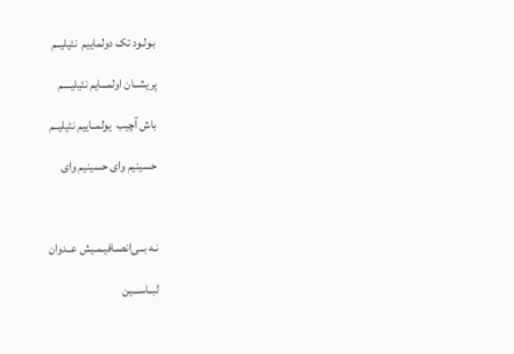بـولـود تک دولماییم  نئیلیــم

پریشــان اولمـــایم نئیلیــــم

باش آچیب  یولمــاییم نئیلیــم

حسینیم وای حسینیم وای



نـه بــی‌انصـافیـمـیش عــدوان

لبــاســـین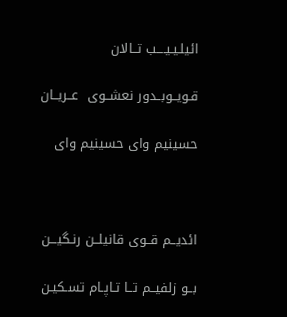ائیلـیـیــــب تــالان

قـویــوبــدور نعشــوی  عــریــان

حسینیم وای حسینیم وای



ائدیــم قــوی قانیلــن‌ رنـگیـــن

بــو زلفیــم تــا تـاپـام تسـکیـن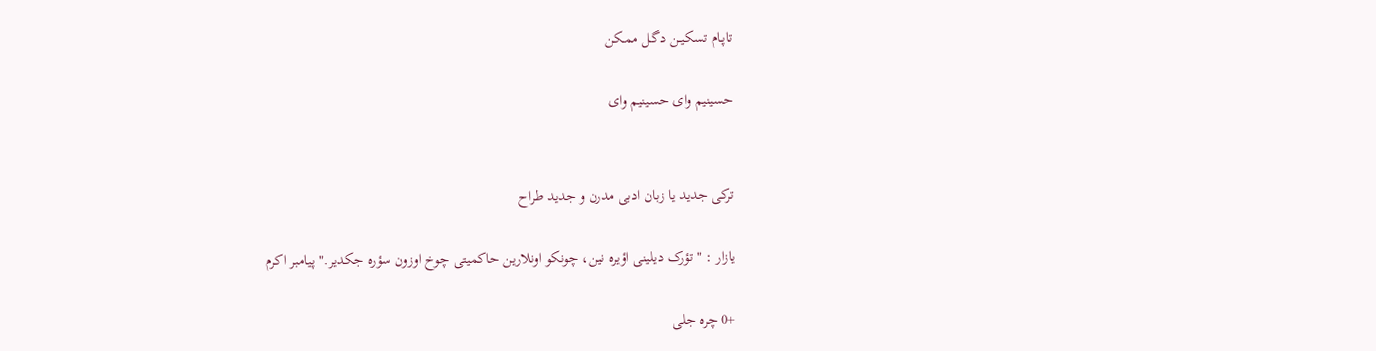تاپـام تسکیــن دگـل ممـکن

حسینیم وای حسینیم وای


ترکی جدید یا زبان ادبی مدرن و جدید طراح

یازار : " تؤرک دیلینی اؤیره نین، چونکو اونلارین حاکمیتی چوخ اوزون سؤره جکدیر." پیامبر اکرم

+0 چره جلی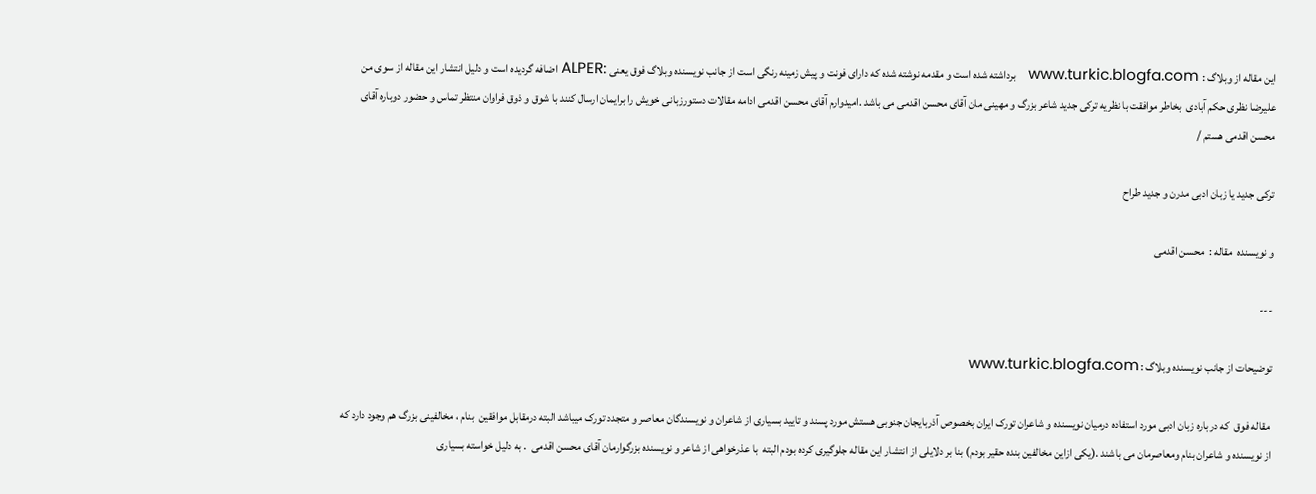این مقاله از وبلاگ :  www.turkic.blogfa.com   برداشته شده است و مقدمه نوشته شده که دارای فونت و پیش زمینه رنگی است از جانب نویسنده وبلاگ فوق یعنی :ALPER اضافه گردیده است و دلیل انتشار این مقاله از سوی من  علیرضا نظری حکم آبادی  بخاطر موافقت با نظریه ترکی جدید شاعر بزرگ و مهینی مان آقای محسن اقدمی می باشد .امیدوارم آقای محسن اقدمی ادامه مقالات دستورزبانی خویش را برایمان ارسال کنند با شوق و ذوق فراوان منتظر تماس و حضور دوباره آقای محسن اقدمی هستم /

ترکی جدید یا زبان ادبی مدرن و جدید طراح

و نویسنده  مقاله :  محسن اقدمی

---

توضیحات از جانب نویسنده وبلاگ : www.turkic.blogfa.com

 مقاله فوق  که درباره زبان ادبی مورد استفاده درمیان نویسنده و شاعران تورک ایران بخصوص آذربایجان جنوبی هستش مورد پسند و تایید بسیاری از شاعران و نویسندگان معاصر و متجدد تورک میباشد البته درمقابل موافقین  بنام ، مخالفینی بزرگ هم وجود دارد که از نویسنده و شاعران بنام ومعاصرمان می باشند .(یکی ازاین مخالفین بنده حقیر بودم) بنا بر دلایلی از انتشار این مقاله جلوگیری کرده بودم البته  با عذرخواهی از شاعر و نویسنده بزرگوارمان آقای محسن اقدمی  . به دلیل خواسته بسیاری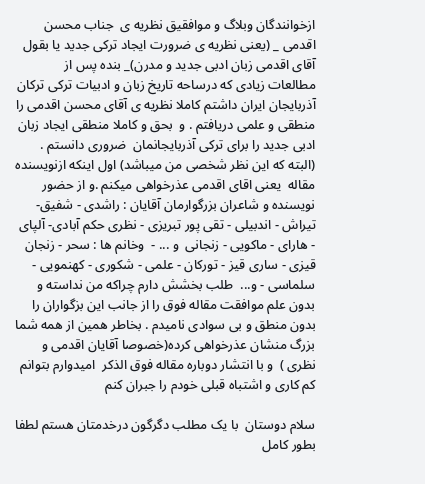ازخوانندگان وبلاگ و موافقیق نظریه ی  جناب محسن اقدمی _ (یعنی نظریه ی ضرورت ایجاد ترکی جدید یا بقول آقای اقدمی زبان ادبی جدید و مدرن)_ بنده پس از مطالعات زیادی که درساحه تاریخ زبان و ادبیات ترکی ترکان آذربایجان ایران داشتم کاملا نظریه ی آقای محسن اقدمی را منطقی و علمی دریافتم . و  بحق و کاملا منطقی ایجاد زبان ادبی جدید را برای ترکی آذربایجانمان  ضروری دانستم . (البته که این نظر شخصی من میباشد) اول اینکه ازنویسنده مقاله  یعنی اقای اقدمی عذرخواهی میکنم .و از حضور  نویسنده و شاعران بزرگوارمان آقایان : راشدی - شفیق- تیراش - اندبیلی - تقی پور تبریزی - نظری حکم آبادی- آلپای - هارای - ماکویی - زنجانی  و ... -  وخانم ها : سحر - زنجان قیزی - ساری قیز - تورکان - علمی - شکوری - کهنمویی - سلماسی - و...  طلب بخشش دارم چراکه من نداسته و بدون علم موافقت مقاله فوق را از جانب این بزگواران را  بدون منطق و بی سوادی نامیدم . بخاطر همین از همه شما بزرگ منشان عذرخواهی کرده(خصوصا آقایان اقدمی و نظری )  و با انتشار دوباره مقاله فوق الذکر  امیدوارم بتوانم کم کاری و اشتباه قبلی خودم را جبران کنم

سلام دوستان  با یک مطلب دگرگون درخدمتان هستم لطفا بطور کامل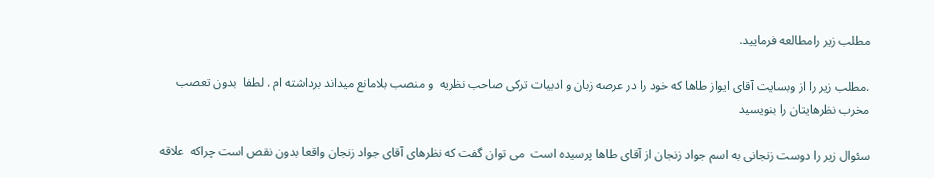مطلب زیر رامطالعه فرمایید.

.مطلب زیر را از وبسایت آقای ایواز طاها که خود را در عرصه زبان و ادبیات ترکی صاحب نظریه  و منصب بلامانع میداند برداشته ام . لطفا  بدون تعصب مخرب نظرهایتان را بنویسید

سئوال زیر را دوست زنجانی به اسم جواد زنجان از آقای طاها پرسیده است  می توان گفت که نظرهای آقای جواد زنجان واقعا بدون نقص است چراکه  علاقه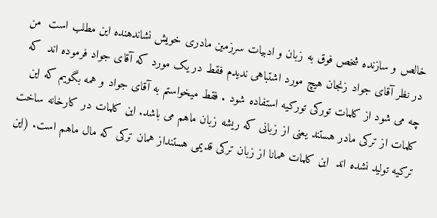خالص و سازنده شخص فوق به زبان و ادبیات سرزمین مادری خویش نشاندهنده این مطلب است  من در نظر آقای جواد زنجان هیچ مورد اشتباهی ندیدم فقط در یک مورد که آقای جواد فرموده اند  که چه می شود از کلمات تورکی تورکیه استفاده شود . فقط میخواستم به آقای جواد و همه بگویم که این کلمات از ترکی مادر هستند یعنی از زبانی که ریشه زبان ماهم می باشد. این کلمات در کارخانه ساخت ترکیه تولید نشده اند  این کلمات همانا از زبان ترکی قدیمی هستنداز همان ترکی که مال ماهم است. (این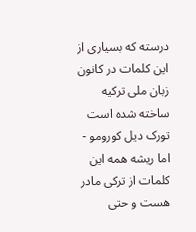درسته که بسیاری از این کلمات در کانون زبان ملی ترکیه ساخته شده است تورک دیل کورومو - اما ریشه همه این کلمات از ترکی مادر هست و حتی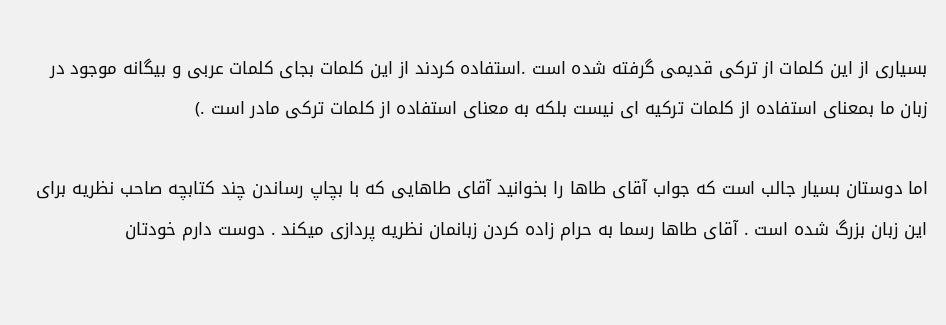بسیاری از این کلمات از ترکی قدیمی گرفته شده است .استفاده کردند از این کلمات بجای کلمات عربی و بیگانه موجود در زبان ما بمعنای استفاده از کلمات ترکیه ای نیست بلکه به معنای استفاده از کلمات ترکی مادر است .)

اما دوستان بسیار جالب است که جواب آقای طاها را بخوانید آقای طاهایی که با بچاپ رساندن چند کتابچه صاحب نظریه برای این زبان بزرگ شده است . آقای طاها رسما به حرام زاده کردن زبانمان نظریه پردازی میکند . دوست دارم خودتان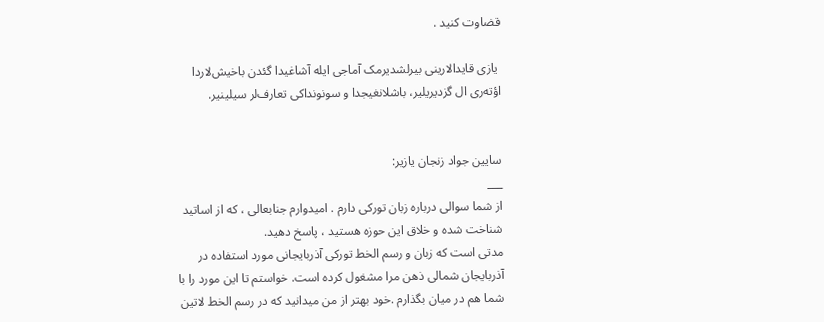قضاوت کنید .

 یازی قایدالارینی بیرلشدیرمک آماجی ایله آشاغیدا گئدن باخیش‌لاردا اؤته‌ری ال گزدیریلیر، باشلانغیجدا و سونونداکی تعارف‌لر سیلینیر.


سایین جواد زنجان یازیر:
___
از شما سوالی درباره زبان تورکی دارم . امیدوارم جنابعالی ، که از اساتید شناخت شده و خلاق این حوزه هستید ، پاسخ دهید.
مدتی است که زبان و رسم الخط تورکی آذربایجانی مورد استفاده در آذربایجان شمالی ذهن مرا مشغول کرده است. خواستم تا این مورد را با شما هم در میان بگذارم .خود بهتر از من میدانید که در رسم الخط لاتین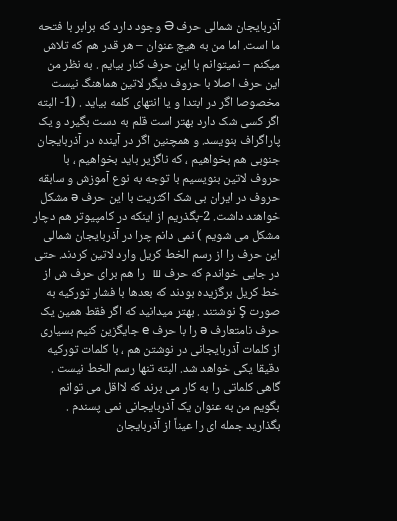آذربایجان شمالی حرف Ə وجود دارد که برابر با فتحه ما است. اما من به هیچ عنوان – هر قدر هم که تلاش میکنم – نمیتوانم با این حرف کنار بیایم . به نظر من این حرف اصلا با حروف دیگر لاتین هماهنگ نیست مخصوصا اگر در ابتدا و یا انتهای کلمه بیاید . (1- البته اگر کسی شک دارد بهتر است قلم به دست بگیرد و یک پاراگراف بنویسد. و همچنین اگر در آینده در آذربایجان جنوبی هم بخواهیم ، که ناگزیر باید بخواهیم ، با حروف لاتین بنویسیم با توجه به نوع آموزش و سابقه حروف در ایران بی شک اکثریت با این حرف ə مشکل خواهند داشت. 2-بگذریم از اینکه در کامپیوتر هم دچار مشکل می شویم ) نمی دانم چرا در آذربایجان شمالی این حرف را از رسم الخط کریل وارد لاتین کردند. حتی در جایی خواندم که حرف ш را هم برای حرف ش از خط کریل برگزیده بودند که بعدها با فشار تورکیه به صورت Ş نوشتند . بهتر میدانید که اگر فقط همین یک حرف نامتعارف ə را با حرف e جایگزین کنیم بسیاری از کلمات آذربایجانی در نوشتن هم ، با کلمات تورکیه دقیقا یکی خواهد شد. البته تنها رسم الخط نیست . گاهی کلماتی را به کار می برند که لااقل می توانم بگویم من به عنوان یک آذربایجانی نمی پسندم . بگذارید جمله ای را عیناً از آذربایجان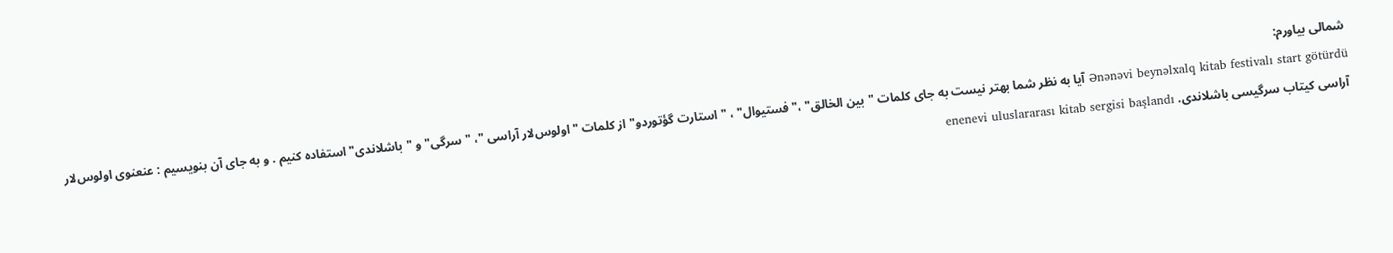شمالی بیاورم:
Ənənəvi beynəlxalq kitab festivalı start götürdü آیا به نظر شما بهتر نیست به جای کلمات "بین الخالق" ،" فستیوال" ، "استارت گؤتوردو" از کلمات "اولوس‌لار آراسی "، "سرگی" و "باشلاندی" استفاده کنیم . و به جای آن بنویسیم : عنعنوی اولوس‌لار آراسی کیتاب سرگیسی باشلاندی. enenevi uluslararası kitab sergisi başlandı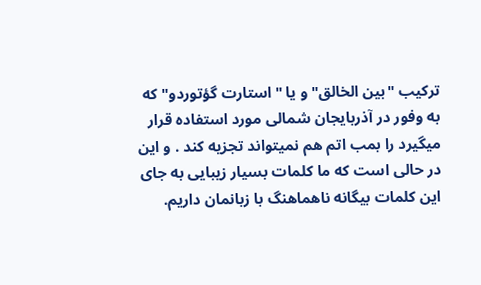ترکیب "بین الخالق" و یا "استارت گؤتوردو" که به وفور در آذربایجان شمالی مورد استفاده قرار میگیرد را بمب اتم هم نمیتواند تجزیه کند . و این در حالی است که ما کلمات بسیار زیبایی به جای این کلمات بیگانه ناهماهنگ با زبانمان داریم.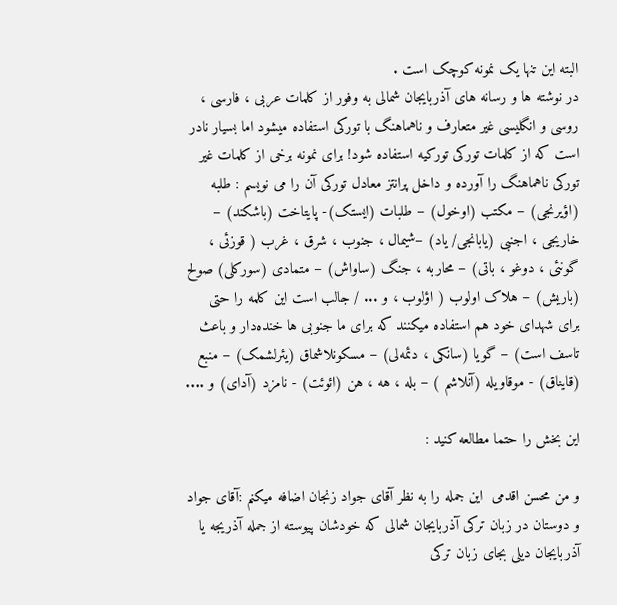البته این تنها یک نمونه کوچک است .
در نوشته ها و رسانه های آذربایجان شمالی به وفور از کلمات عربی ، فارسی ، روسی و انگلیسی غیر متعارف و ناهماهنگ با تورکی استفاده میشود اما بسیار نادر است که از کلمات تورکی تورکیه استفاده شود! برای نمونه برخی از کلمات غیر تورکی ناهماهنگ را آورده و داخل پرانتز معادل تورکی آن را می نویسم : طلبه (اؤیرنجی) – مکتب (اوخول) – طلبات (ایستک)- پایتاخت (باشکند) – خاریجی ، اجنبی (یابانجی/ یاد) –شیمال ، جنوب ، شرق ، غرب ( قوزئی ، گونئی ، دوغو ، باتی) – محاربه ، جنگ (ساواش) – متمادی (سورکلی) صولح (باریش) – هلاک اولوب ( اؤلوب ، و ... / جالب است این کلمه را حتی برای شهدای خود هم استفاده میکنند که برای ما جنوبی ها خنده‌دار و باعث تاسف است) – گویا (سانکی ، دئمه‌لی) – مسکونلاشماق (یئرلشمک) – منبع (قایناق) - موقاویله (آنلاشم ) – بله ، هه ، هن (ائوئت) - نامزد (آدای) و ....

این بخش را حتما مطالعه کنید :

و من محسن اقدمی  این جمله را به نظر آقای جواد زنجان اضافه میکنم :آقای جواد و دوستان در زبان ترکی آذربایجان شمالی که خودشان پیوسته از جمله آذریجه یا آذربایجان دیلی بجای زبان ترکی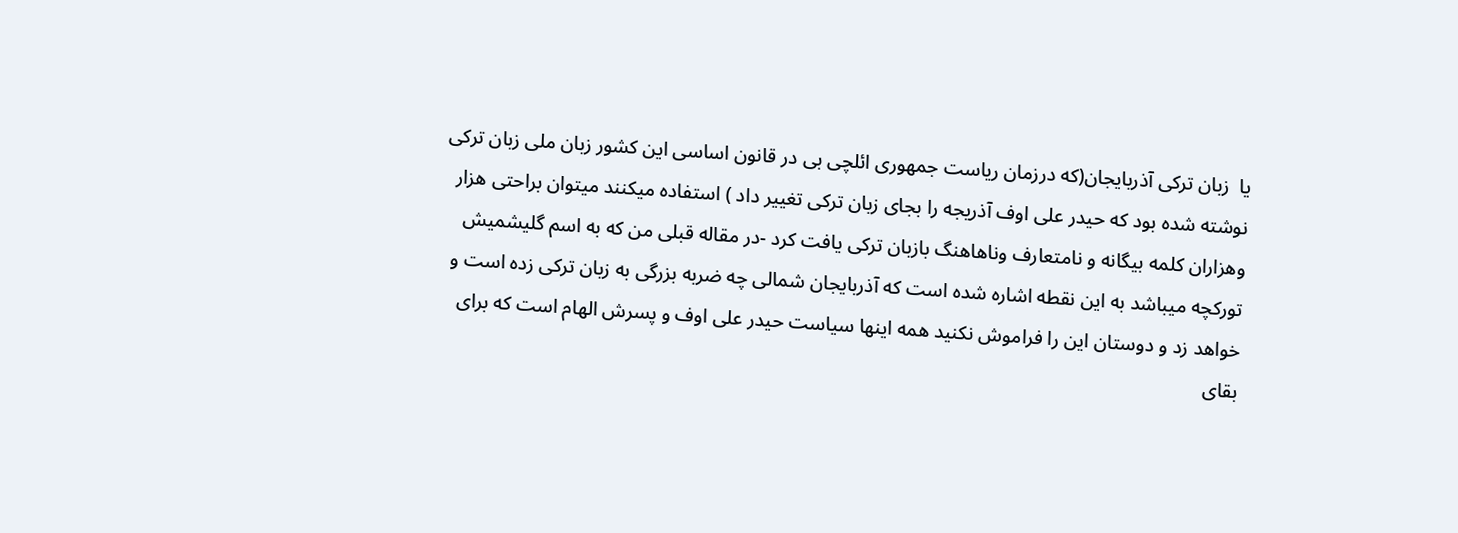یا  زبان ترکی آذربایجان(که درزمان ریاست جمهوری ائلچی بی در قانون اساسی این کشور زبان ملی زبان ترکی نوشته شده بود که حیدر علی اوف آذریجه را بجای زبان ترکی تغییر داد ) استفاده میکنند میتوان براحتی هزار وهزاران کلمه بیگانه و نامتعارف وناهاهنگ بازبان ترکی یافت کرد -در مقاله قبلی من که به اسم گلیشمیش تورکچه میباشد به این نقطه اشاره شده است که آذربایجان شمالی چه ضربه بزرگی به زبان ترکی زده است و خواهد زد و دوستان این را فراموش نکنید همه اینها سیاست حیدر علی اوف و پسرش الهام است که برای بقای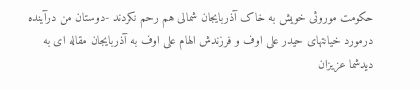حکومت موروثی خویش به خاک آذربایجان شمالی هم رحم نکردند -دوستان من درآینده درمورد خیانتهای حیدر علی اوف و فرزندش الهام علی اوف به آذربایجان مقاله ای به دیدشما عزیزان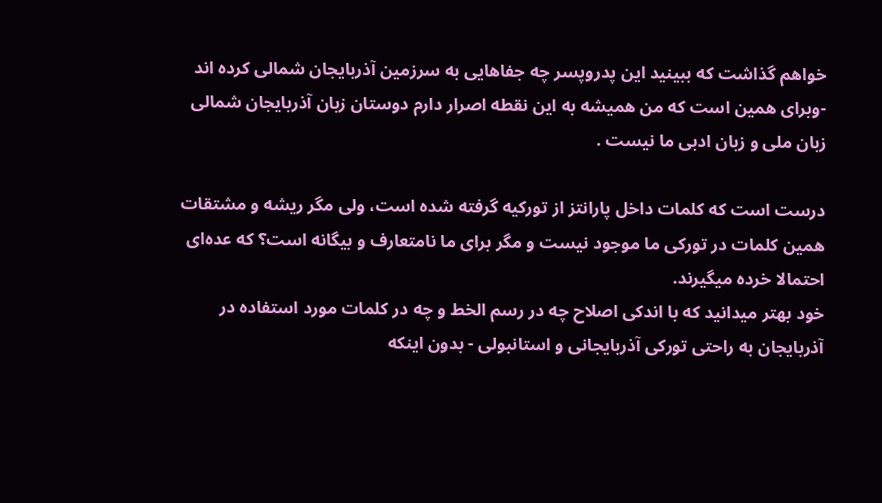خواهم گذاشت که ببینید این پدروپسر چه جفاهایی به سرزمین آذربایجان شمالی کرده اند -وبرای همین است که من همیشه به این نقطه اصرار دارم دوستان زبان آذربایجان شمالی زبان ملی و زبان ادبی ما نیست .

درست است که کلمات داخل پارانتز از تورکیه گرفته شده است، ولی مگر ریشه و مشتقات همین کلمات در تورکی ما موجود نیست و مگر برای ما نامتعارف و بیگانه است؟ که عده‌ای احتمالا خرده میگیرند.
خود بهتر میدانید که با اندکی اصلاح چه در رسم الخط و چه در کلمات مورد استفاده در آذربایجان به راحتی تورکی آذربایجانی و استانبولی - بدون اینکه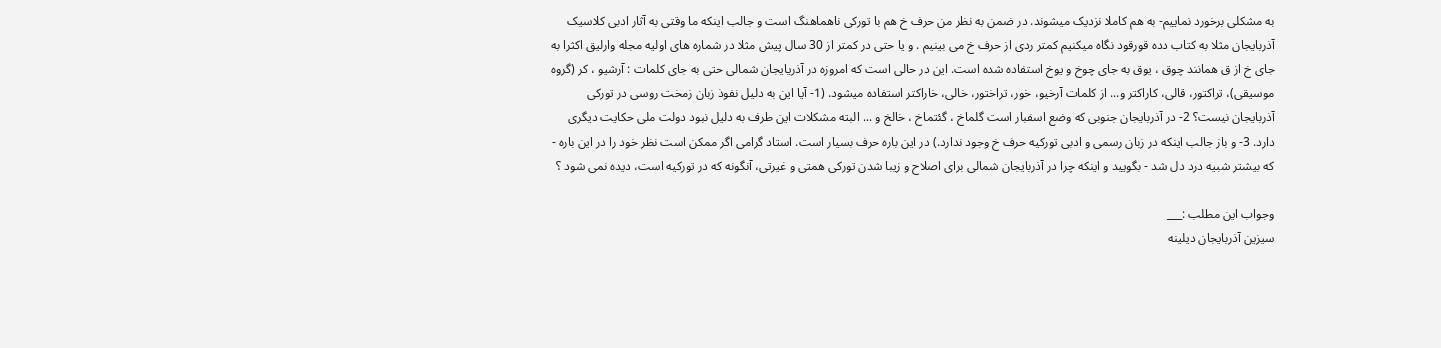به مشکلی برخورد نماییم- به هم کاملا نزدیک میشوند. در ضمن به نظر من حرف خ هم با تورکی ناهماهنگ است و جالب اینکه ما وقتی به آثار ادبی کلاسیک آذربایجان مثلا به کتاب دده قورقود نگاه میکنیم کمتر ردی از حرف خ می بینیم . و یا حتی در کمتر از 30 سال پیش مثلا در شماره های اولیه مجله وارلیق اکثرا به جای خ از ق همانند چوق ، یوق به جای چوخ و یوخ استفاده شده است. این در حالی است که امروزه در آذریایجان شمالی حتی به جای کلمات : آرشیو ، کر (گروه موسیقی)، تراکتور، قالی، کاراکتر و... از کلمات آرخیو، خور، تراختور، خالی، خاراکتر استفاده میشود. (1- آیا این به دلیل نفوذ زبان زمخت روسی در تورکی آذربایجان نیست؟ 2- در آذربایجان جنوبی که وضع اسفبار است گلماخ ، گئتماخ ، خالخ و ... البته مشکلات این طرف به دلیل نبود دولت ملی حکایت دیگری دارد. 3- و باز جالب اینکه در زبان رسمی و ادبی تورکیه حرف خ وجود ندارد.) در این باره حرف بسیار است. استاد گرامی اگر ممکن است نظر خود را در این باره - که بیشتر شبیه درد دل شد - بگویید و اینکه چرا در آذربایجان شمالی برای اصلاح و زیبا شدن تورکی همتی و غیرتی، آنگونه که در تورکیه است، دیده نمی شود ؟

وجواب این مطلب :___
سیزین آذربایجان دیلینه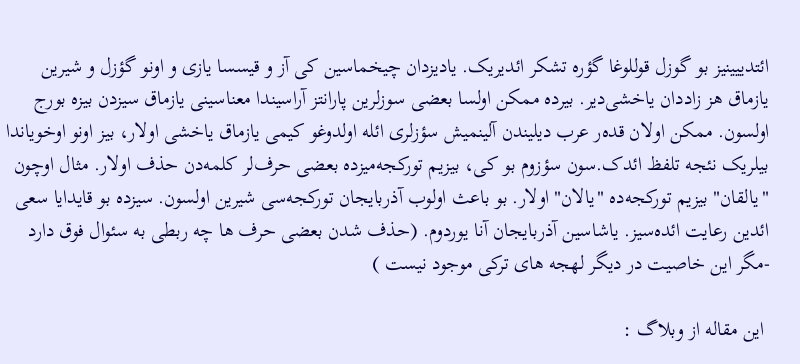ائتدییینیز بو گوزل قوللوغا گؤره تشکر ائدیریک. یادیزدان چیخماسین کی آز و قیسسا یازی و اونو گؤزل و شیرین یازماق هز زاددان یاخشی‌دیر. بیرده ممکن اولسا بعضی سوزلرین پارانتز آراسیندا معناسینی یازماق سیزدن بیزه بورج اولسون. ممکن اولان قده‌ر عرب دیلیندن آلینمیش سؤزلری ائله اولدوغو کیمی یازماق یاخشی اولار، بیز اونو اوخویاندا بیلریک نئجه تلفظ ائدک.سون سؤزوم بو کی، بیزیم تورکجه‌میزده بعضی حرف‌لر کلمه‌دن حذف اولار. مثال اوچون "یالقان" بیزیم تورکجه‌ده "یالان" اولار. بو باعث اولوب آذربایجان تورکجه‌سی شیرین اولسون. سیزده بو قایدایا سعی ائدین رعایت ائده‌سیز. یاشاسین آذربایجان آنا یوردوم. (حذف شدن بعضی حرف ها چه ربطی به سئوال فوق دارد -مگر این خاصیت در دیگر لهجه های ترکی موجود نیست )

 این مقاله از وبلاگ :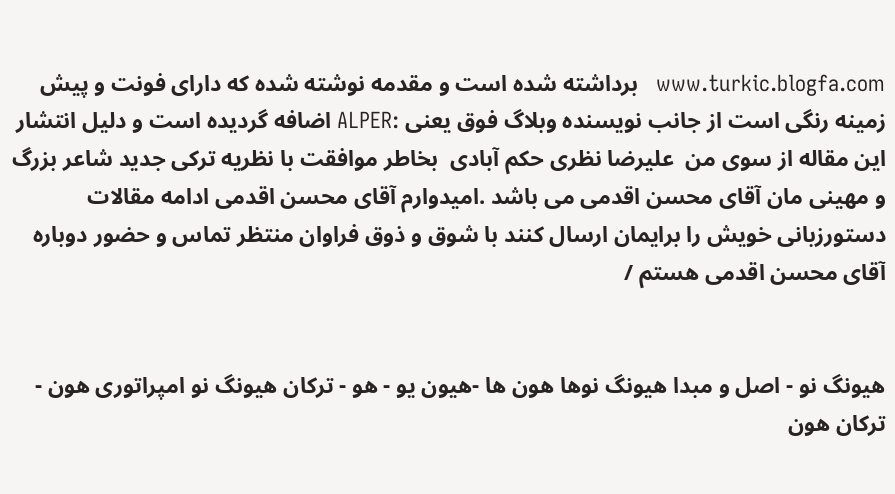www.turkic.blogfa.com   برداشته شده است و مقدمه نوشته شده که دارای فونت و پیش زمینه رنگی است از جانب نویسنده وبلاگ فوق یعنی :ALPER اضافه گردیده است و دلیل انتشار این مقاله از سوی من  علیرضا نظری حکم آبادی  بخاطر موافقت با نظریه ترکی جدید شاعر بزرگ و مهینی مان آقای محسن اقدمی می باشد .امیدوارم آقای محسن اقدمی ادامه مقالات دستورزبانی خویش را برایمان ارسال کنند با شوق و ذوق فراوان منتظر تماس و حضور دوباره آقای محسن اقدمی هستم /


هیونگ نو - اصل و مبدا هیونگ نوها هون ها -هیون یو - هو - ترکان هیونگ نو امپراتوری هون - ترکان هون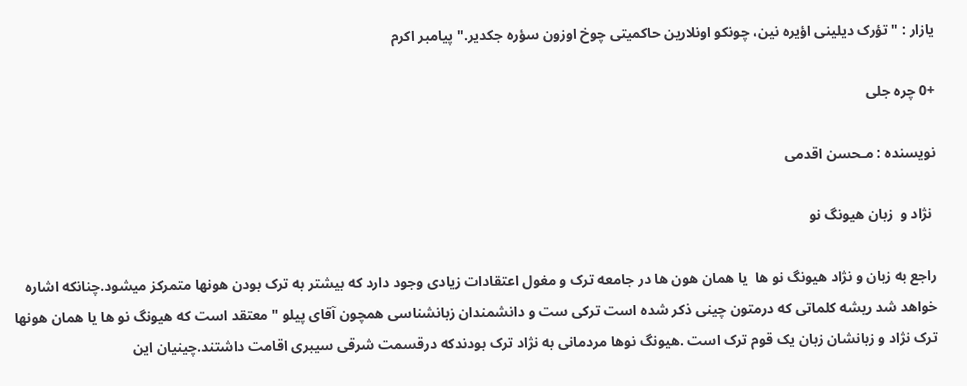یازار : " تؤرک دیلینی اؤیره نین، چونکو اونلارین حاکمیتی چوخ اوزون سؤره جکدیر." پیامبر اکرم

+0 چره جلی

نویسنده : مـحسن اقدمی

 نژاد و  زبان هیونگ نو

راجع به زبان و نژاد هیونگ نو ها  یا همان هون ها در جامعه ترک و مغول اعتقادات زیادی وجود دارد که بیشتر به ترک بودن هونها متمرکز میشود.چنانکه اشاره خواهد شد ریشه کلماتی که درمتون چینی ذکر شده است ترکی ست و دانشمندان زبانشناسی همچون ‌آقای پیلو " معتقد است که هیونگ نو ها یا همان هونها ترک نژاد و زبانشان زبان یک قوم ترک است .هیونگ نوها مردمانی به ن‍‍ژاد ترک بودندکه درقسمت شرقی سیبری اقامت داشتند.چینیان این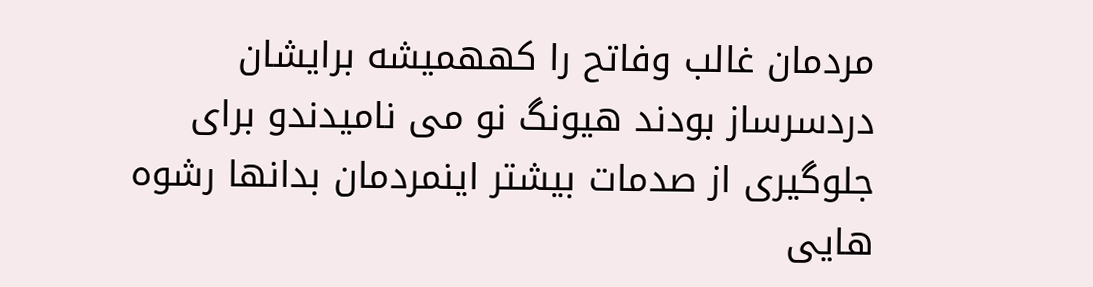مردمان غالب وفاتح را کههمیشه برایشان دردسرساز بودند هیونگ نو می نامیدندو برای جلوگیری از صدمات بیشتر اینمردمان بدانها رشوه هایی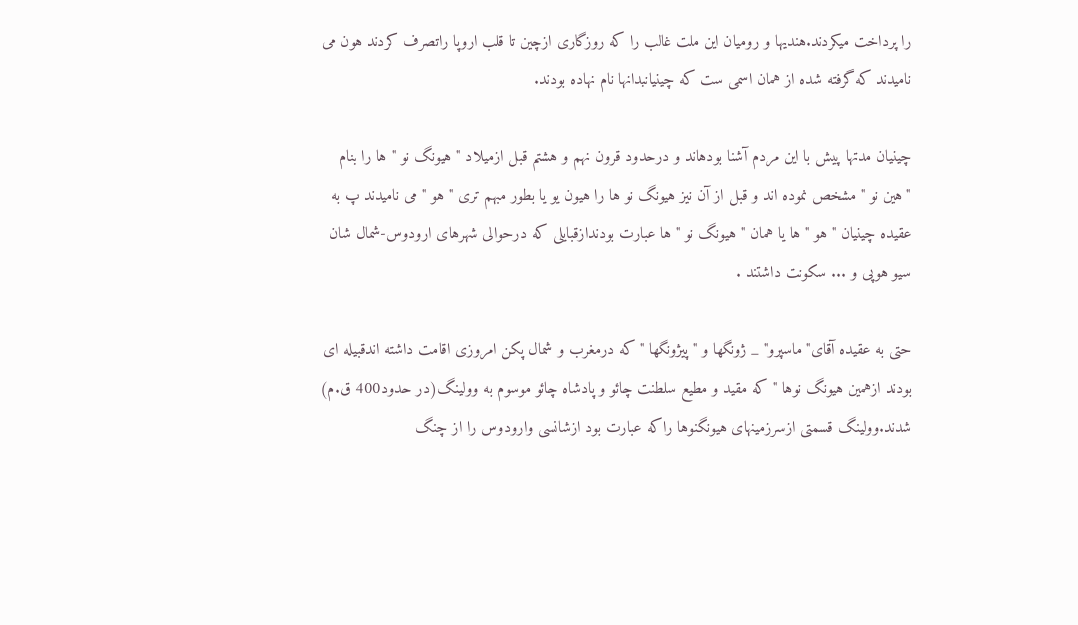را پرداخت میکردند.هندیها و رومیان این ملت غالب را که روزگاری ازچین تا قلب اروپا راتصرف کردند هون می نامیدند که گرفته شده از همان اسمی ست که چینیانبدانها نام نهاده بودند.

چینیان مدتها پیش با این مردم آشنا بودهاند و درحدود قرون نهم و هشتم قبل ازمیلاد " هیونگ نو "ها را بنام "هین نو " مشخص نموده اند و قبل از آن نیز هیونگ نو ها را هیون یو یا بطور مبهم تری " هو " می نامیدند پ به عقیده چینیان " هو " ها یا همان "هیونگ نو " ها عبارت بودندازقبایلی که درحوالی شهرهای ارودوس-شمال شان سیو هوپی و ... سکونت داشتند .

حتی به عقیده آقای"ماسپرو" _ ژونگها و " پیژونگها " که درمغرب و شمال پکن امروزی اقامت داشته اندقبیله ای بودند ازهمین هیونگ نوها " که مقید و مطیع سلطنت چائو و پادشاه چائو موسوم به وولینگ(در حدود400 ق.م) شدند.وولینگ قسمتی ازسرزمینهای هیونگنوها راکه عبارت بود ازشانسی وارودوس را از چنگ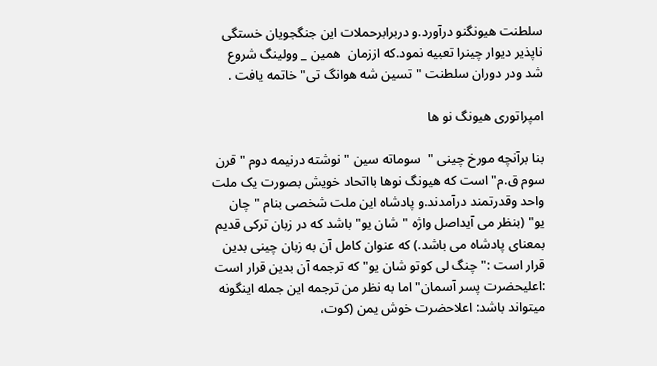سلطنت هیونگنو درآورد.و دربرابرحملات این جنگجویان خستگی ناپذیر دیوار چینرا تعبیه نمود.که اززمان  همین _ وولینگ شروع شد ودر دوران سلطنت "تسین شه هوانگ تی" خاتمه یافت .

امپراتوری هیونگ نو ها

بنا برآنچه مورخ چینی "  سوماته سین " نوشته درنیمه دوم "قرن سوم ق.م" است که هیونگ نوها بااتحاد خویش بصورت یک ملت واحد وقدرتمند درآمدند.و پادشاه این ملت شخصی بنام "چان یو" (بنظر می آیداصل واژه "شان یو" باشد که در زبان ترکی قدیم بمعنای پادشاه می باشد.) که عنوان کامل آن به زبان چینی بدین قرار است :"چنگ لی کوتو شان یو" که ترجمه آن بدین قرار است :اعلیحضرت پسر آسمان" اما به نظر من ترجمه این جمله اینگونه میتواند باشد: اعلاحضرت خوش یمن (کوت،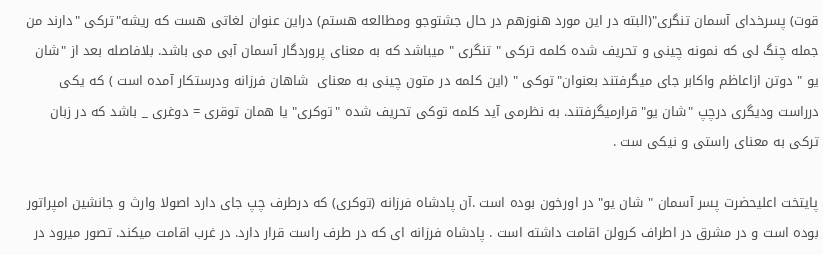قوت) پسرخدای آسمان تنگری"(البته در این مورد هنوزهم در حال جشتوجو ومطالعه هستم) دراین عنوان لغاتی هست که ریشه"ترکی "دارند من جمله چنگ لی که نمونه چینی و تحریف شده کلمه ترکی " تنگری " میباشد که به معنای پروردگار آسمان آبی می باشد. بلافاصله بعد از "شان یو " دوتن ازاعاظم واکابر جای میگرفتند بعنوان"توکی " (این کلمه در متون چینی به معنای  شاهان فرزانه ودرستکار آمده است ) که یکی  درراست ودیگری درچپ "شان یو"قرارمیگرفتند. به نظرمی آید کلمه توکی تحریف شده "توکری" یا همان توقری = دوغری _ باشد که در زبان ترکی به معنای راستی و نیکی ست .

پایتخت اعلیحضرت پسر آسمان " شان یو" در اورخون بوده است .آن پادشاه فرزانه (توکری) که درطرف چپ جای دارد اصولا وارث و جانشین امپراتور بوده است و در مشرق در اطراف کرولن اقامت داشته است . پادشاه فرزانه ای که در طرف راست قرار دارد. در غرب اقامت میکند. تصور میرود در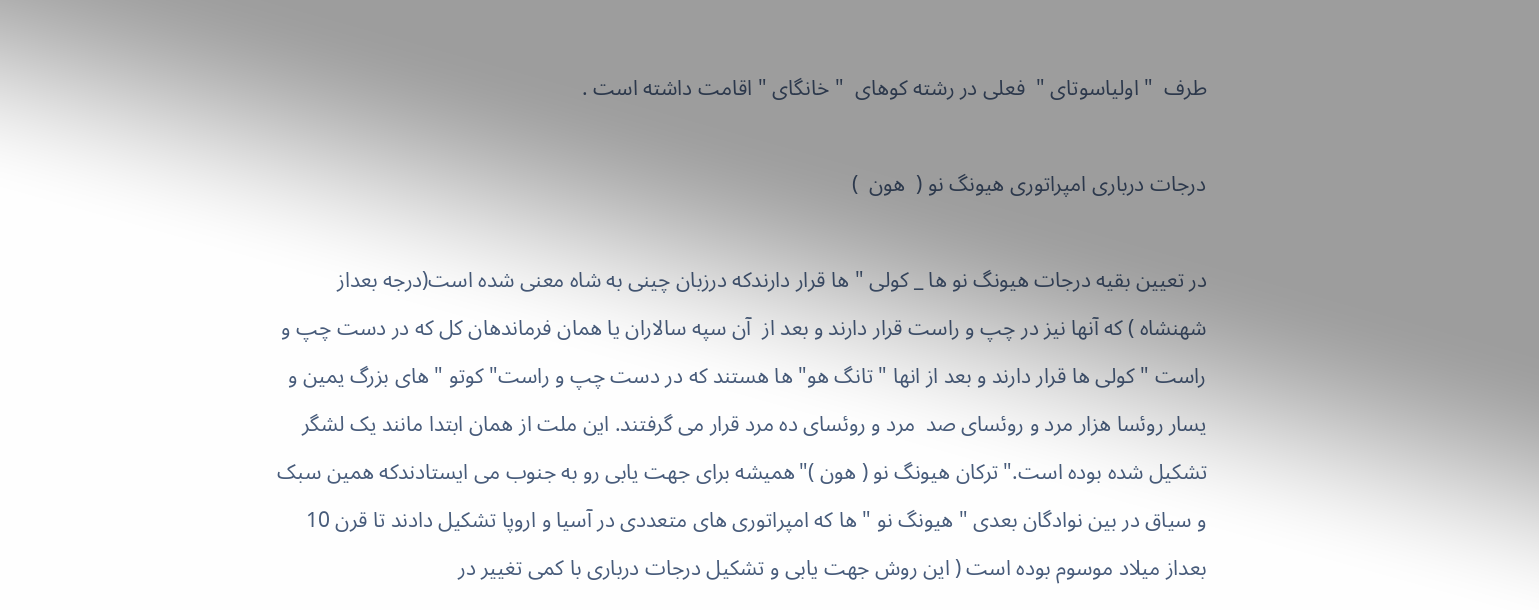طرف  " اولیاسوتای "  فعلی در رشته کوهای  " خانگای " اقامت داشته است .

درجات درباری امپراتوری هیونگ نو (  هون  )

در تعیین بقیه درجات هیونگ نو ها _ کولی " ها قرار دارندکه درزبان چینی به شاه معنی شده است(درجه بعداز شهنشاه ) که آنها نیز در چپ و راست قرار دارند و بعد از  آن سپه سالاران یا همان فرماندهان کل که در دست چپ و راست " کولی ها قرار دارند و بعد از انها " تانگ هو" ها هستند که در دست چپ و راست" کوتو " های بزرگ یمین و یسار روئسا هزار مرد و روئسای صد  مرد و روئسای ده مرد قرار می گرفتند. این ملت از همان ابتدا مانند یک لشگر تشکیل شده بوده است."ترکان هیونگ نو ( هون )"همیشه برای جهت یابی رو به جنوب می ایستادندکه همین سبک و سیاق در بین نوادگان بعدی " هیونگ نو " ها که امپراتوری های متعددی در آسیا و اروپا تشکیل دادند تا قرن 10 بعداز میلاد موسوم بوده است ( این روش جهت یابی و تشکیل درجات درباری با کمی تغییر در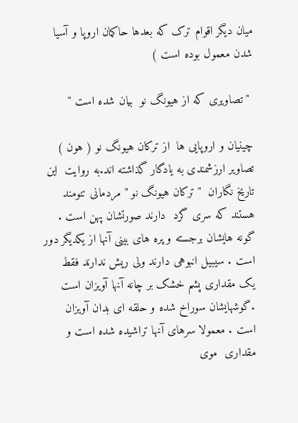میان دیگر اقوام ترک که بعدها حاکمان اروپا و آسیا شدن معمول بوده است )

 " تصاویری که از هیونگ نو  بیان شده است "

چینیان و اروپایی ها  از ترکان هیونگ نو ( هون )  تصاویر ارزشمندی به یادگار گذاشته اند.به روایت  این تاریخ نگاران  "ترکان هیونگ نو " مردمانی تنومند هستند که سری گرد  دارند صورتشان پهن است . گونه هایشان برجسته و پره های بینی آنها از یکدیگر دور است . سیبیل انبوهی دارند ولی ریش ندارند فقط یک مقداری پشم خشک بر چانه آنها آویزان است .گوشهایشان سوراخ شده و حلقه ای بدان آویزان است . معمولا سرهای آنها تراشیده شده است و مقداری  موی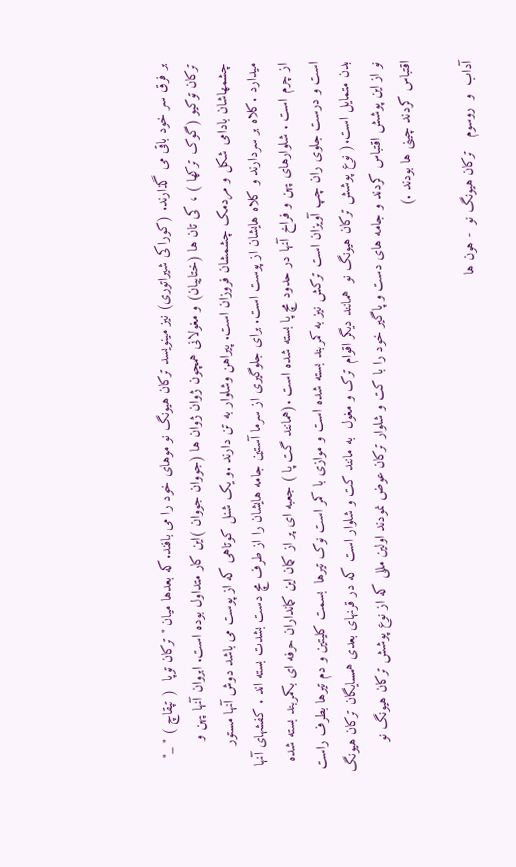بر فرق سر خود باقی می گذارند. (کوراکی شیراتوری) نیز مینویسد ترکان هیونگ نو موهای خود را می بافند.که بعدها میان " ترکان توپا  ( تپقاچ ) " _" ترکان توکیو (گوک ترکها ) ، کی تان ها (ختاییان) و مغولانی همچون ژوان ژوان ها (جووان جووان )این کار متداول بوده است. ابروان آنها پهن و چشمهاشان بادامی شکل و مردمک چشمشان فروزان است. پیراهن وشلوار به تن دارند .و یک شنل کوتاهی که از پوست می باشد دوش آنها مستور میدارد .کلاه بر سردارند و کلاه هایشان از پوست است. برای جلوگیری از سرما آستین جامه هایشان را از طرف مچ دست بشدت بسته اند . کفشهای آنها از چرم است . شلوارهای پهن و فراخ آنها در حدود مچ پا بسته شده است .(همانند گت پا ) جعبه ای پر از کمان این کمانداران حرفه ای بکمربند بسته شده است و درست جلوی ران چپ آویزان است ترکش نیز به کمربند بسته شده است و موازی با کمر است نوک تیرها  بسمت کلیتین و دم تیرها بطرف راست بدن متمایل است.( نوع پوشش ترکان هیونگ نو  همانند دیگر اقوام ترک و مغول  به مانند کت و شلوار است که در قرنهای بعدی همسایگان ترکان هیونگ نو از این پوشش اقتباس کردند و جامه های دست و پاگیر خود را با کت و شلوار ترکان عوض نمودند اولین مللی که از نوع پوشش ترکان هیونگ نو اقتباس کردند چینی ها بودند .)

آداب  و  روسوم   ترکان هیونگ نو  - هون ها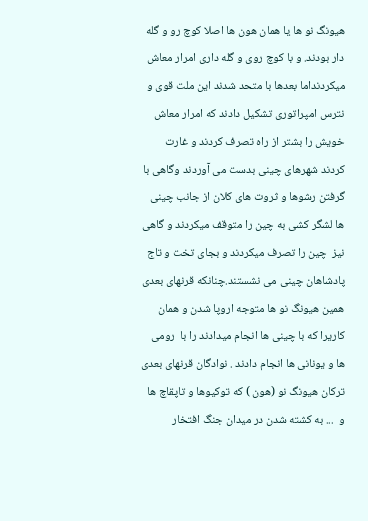هیونگ نو ها یا همان هون ها اصلا کوچ رو و گله دار بودند. و با کوچ روی و گله داری امرار معاش میکردنداما بعدها با متحد شدند این ملت قوی و نترس امپراتوری تشکیل دادند که امرار معاش خویش را بشتر از راه تصرف کردند و غارت کردند شهرهای چینی بدست می آوردند وگاهی با گرفتن رشوها و ثروت های کلان از جانب چینی ها لشگر کشی به چین را متوقف میکردند و گاهی نیز  چین را تصرف میکردند و بجای تخت و تاج پادشاهان چینی می نشستند.چنانکه قرنهای بعدی همین هیونگ نو ها متوجه اروپا شدن و همان کاریرا که با چینی ها انجام میدادند را با  رومی ها و یونانی ها انجام دادند . نوادگان قرنهای بعدی ترکان هیونگ نو (هون ) که توکیوها و تاپقاچ ها و  ... به کشته شدن در میدان جنگ افتخار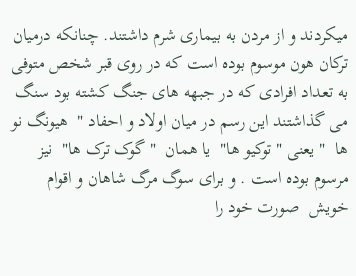میکردند و از مردن به بیماری شرم داشتند. چنانکه درمیان ترکان هون موسوم بوده است که در روی قبر شخص متوفی به تعداد افرادی که در جبهه های جنگ کشته بود سنگ می گذاشتند این رسم در میان اولاد و احفاد "  هیونگ نو ها  " یعنی " توکیو ها"  یا همان  " گوک ترک ها"  نیز مرسوم بوده است . و برای سوگ مرگ شاهان و اقوام خویش  صورت خود را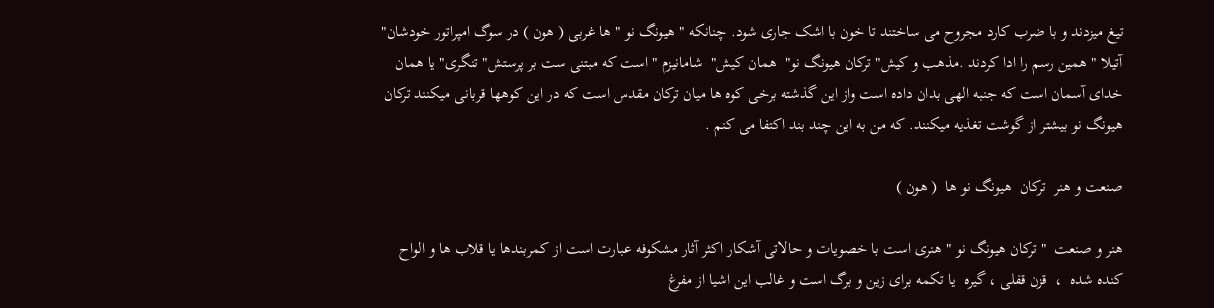تیغ میزدند و با ضرب کارد مجروح می ساختند تا خون با اشک جاری شود. چنانکه " هیونگ نو " ها غربی ( هون ) در سوگ امپراتور خودشان" آتیلا " همین رسم را ادا کردند .مذهب و کیش" ترکان هیونگ نو"  همان کیش"  شامانیزم " است که مبتنی ست بر پرستش" تنگری" یا همان خدای آسمان است که جنبه الهی بدان داده است واز این گذشته برخی کوه ها میان ترکان مقدس است که در این کوهها قربانی میکنند ترکان هیونگ نو بیشتر از گوشت تغذیه میکنند. که من به این چند بند اکتفا می کنم .

صنعت و هنر  ترکان  هیونگ نو ها  ( هون )

هنر و صنعت  " ترکان هیونگ نو " هنری است با خصویات و حالاتی آشکار اکثر آثار مشکوفه عبارت است از کمربندها یا قلاب ها و الواح کنده شده  ،  قزن قفلی ، گیره  یا تکمه برای زین و برگ است و غالب این اشیا از مفرغ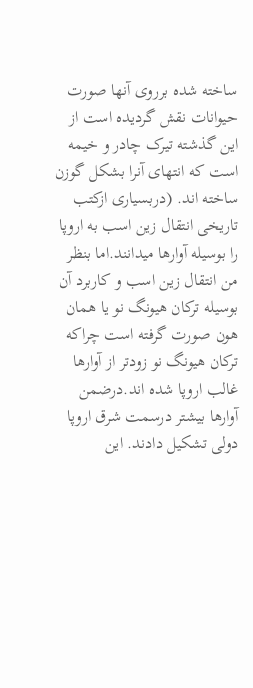ساخته شده برروی آنها صورت حیوانات نقش گردیده است از این گذشته تیرک چادر و خیمه است که انتهای آنرا بشکل گوزن ساخته اند. (دربسیاری ازکتب تاریخی انتقال زین اسب به اروپا را بوسیله آوارها میدانند.اما بنظر من انتقال زین اسب و کاربرد آن بوسیله ترکان هیونگ نو یا همان هون صورت گرفته است چراکه ترکان هیونگ نو زودتر از آوارها غالب اروپا شده اند.درضمن آوارها بیشتر درسمت شرق اروپا دولی تشکیل دادند. این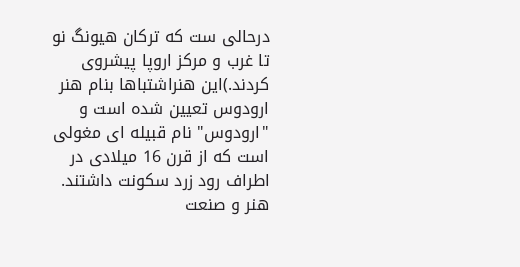درحالی ست که ترکان هیونگ نو  تا غرب و مرکز اروپا پیشروی کردند.)این هنراشتباها بنام هنر ارودوس تعیین شده است و "ارودوس" نام قبیله ای مغولی است که از قرن 16 میلادی در اطراف رود زرد سکونت داشتند. هنر و صنعت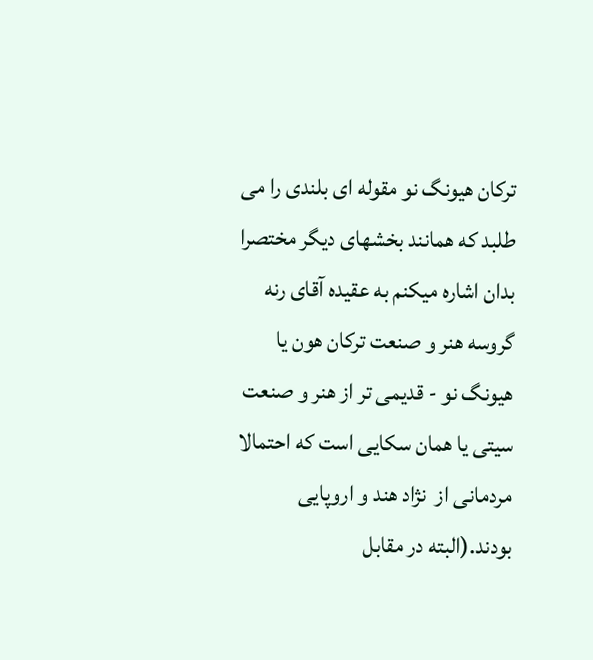ترکان هیونگ نو مقوله ای بلندی را می طلبد که همانند بخشهای دیگر مختصرا بدان اشاره میکنم به عقیده آقای ‌رنه گروسه هنر و صنعت ترکان هون یا هیونگ نو - قدیمی تر از هنر و صنعت سیتی یا همان سکایی است که احتمالا  مردمانی از  نژاد هند و اروپایی بودند.(البته در مقابل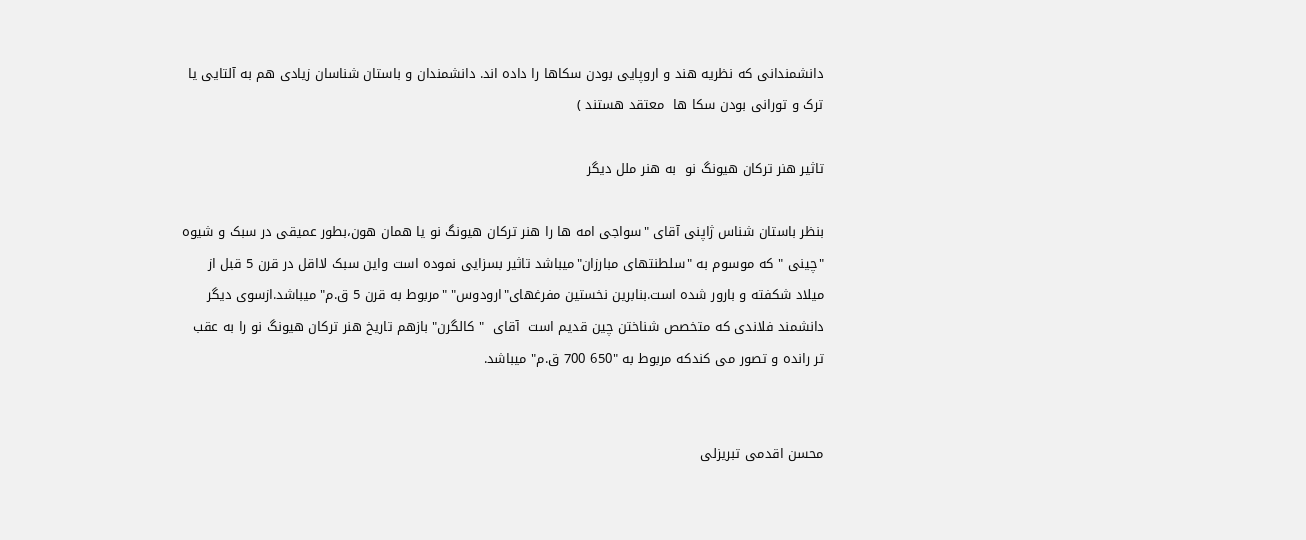دانشمندانی که نظریه هند و اروپایی بودن سکاها را داده اند. دانشمندان و باستان شناسان زیادی هم به آلتایی یا ترک و تورانی بودن سکا ها  معتقد هستند )

تاثیر هنر ترکان هیونگ نو  به هنر ملل دیگر

بنظر باستان شناس ژاپنی آقای "سواجی امه ها را هنر ترکان هیونگ نو یا همان هون،بطور عمیقی در سبک و شیوه "چینی " که موسوم به "سلطنتهای مبارزان"میباشد تاثیر بسزایی نموده است واین سبک لااقل در قرن 5 قبل از میلاد شکفته و بارور شده است.بنابرین نخستین مفرغهای"ارودوس" "مربوط به قرن 5 ق.م" میباشد.ازسوی دیگر دانشمند فلاندی که متخصص شناختن چین قدیم است  آقای  " کالگرن" بازهم تاریخ هنر ترکان هیونگ نو را به عقب تر رانده و تصور می کندکه مربوط به "650 700 ق.م" میباشد.


محسن اقدمی تبریزلی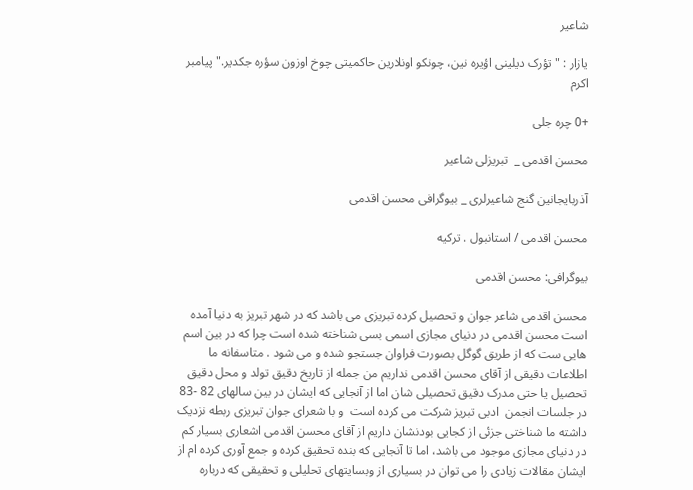شاعیر

یازار : " تؤرک دیلینی اؤیره نین، چونکو اونلارین حاکمیتی چوخ اوزون سؤره جکدیر." پیامبر اکرم

+0 چره جلی

محسن اقدمی _  تبریزلی شاعیر

آذربایجانین گنج شاعیرلری _ بیوگرافی محسن اقدمی

محسن اقدمی / استانبول . ترکیه

بیوگرافی: محسن اقدمی

محسن اقدمی شاعر جوان و تحصیل کرده تبریزی می باشد که در شهر تبریز به دنیا آمده است محسن اقدمی در دنیای مجازی اسمی بسی شناخته شده است چرا که در بین اسم هایی ست که از طریق گوگل بصورت فراوان جستجو شده و می شود . متاسفانه ما اطلاعات دقیقی از آقای محسن اقدمی نداریم من جمله از تاریخ دقیق تولد و محل دقیق تحصیل یا حتی مدرک دقیق تحصیلی شان اما از آنجایی که ایشان در بین سالهای 82 -83 در جلسات انجمن  ادبی تبریز شرکت می کرده است  و با شعرای جوان تبریزی ربطه نزدیک داشته ما شناختی جزئی از کجایی بودنشان داریم از آقای محسن اقدمی اشعاری بسیار کم در دنیای مجازی موجود می باشد، اما تا آنجایی که بنده تحقیق کرده و جمع آوری کرده ام از ایشان مقالات زیادی را می توان در بسیاری از وبسایتهای تحلیلی و تحقیقی که درباره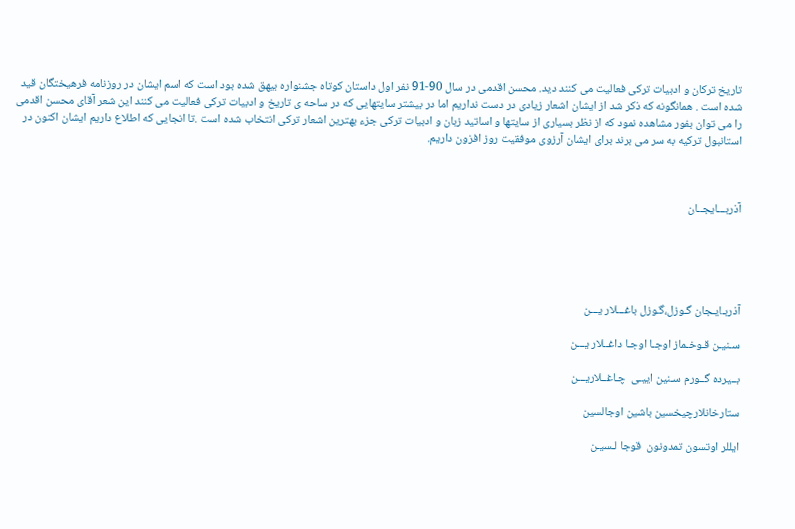تاریخ ترکان و ادبیات ترکی فعالیت می کنند دید. محسن اقدمی در سال 90-91 نفر اول داستان کوتاه جشنواره بیهق شده بود است که اسم ایشان در روزنامه فرهیختگان قید شده است . همانگونه که ذکر شد از ایشان اشعار زیادی در دست نداریم اما در بیشتر سایتهایی که در ساحه ی تاریخ و ادبیات ترکی فعالیت می کنند این شعر آقای محسن اقدمی را می توان بفور مشاهده نمود که از نظر بسیاری از سایتها و اساتید زبان و ادبیات ترکی جزء بهترین اشعار ترکی انتخاب شده است .تا انجایی که اطلاع داریم ایشان اکنون در استانبول ترکیه به سر می برند برای ایشان آرزوی موفقیت روز افزون داریم.



آذربـــایجــان





آذربـایـجان گـوزل،گـوزل باغـــلار یـــن

سـنیـن قـوخـماز اوجـا اوجـا داغــلار یـــن

بــیرده گــورم سـنین اییـی  چـاغــلاریـــن

ستارخانلارچیخسین باشین اوجالسین

ایللر اوتسون تمدونون  قوجا لـسیـن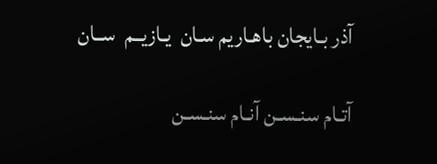آذر بـایجان باهـاریم سـان  یـازیــم  ســان

آتـام سنـسـن آنـام سنـسـن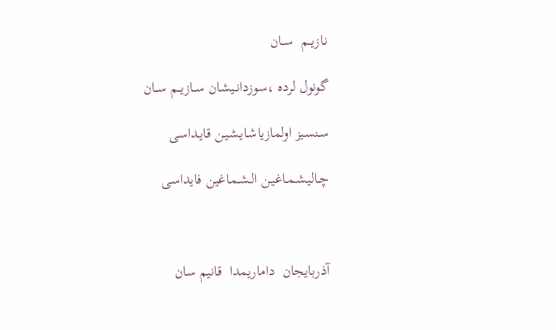نـازیــم  ســان

گونول لرده ،سوزدانــیشان ســازیــم ســان

سـنسـیز اولمازیاشـایـشیـن قایـداسی

چـالیـشـمـاغیـن الـشـمـاغین فایداسی



آذربایجان  داماریمدا  قانیم سان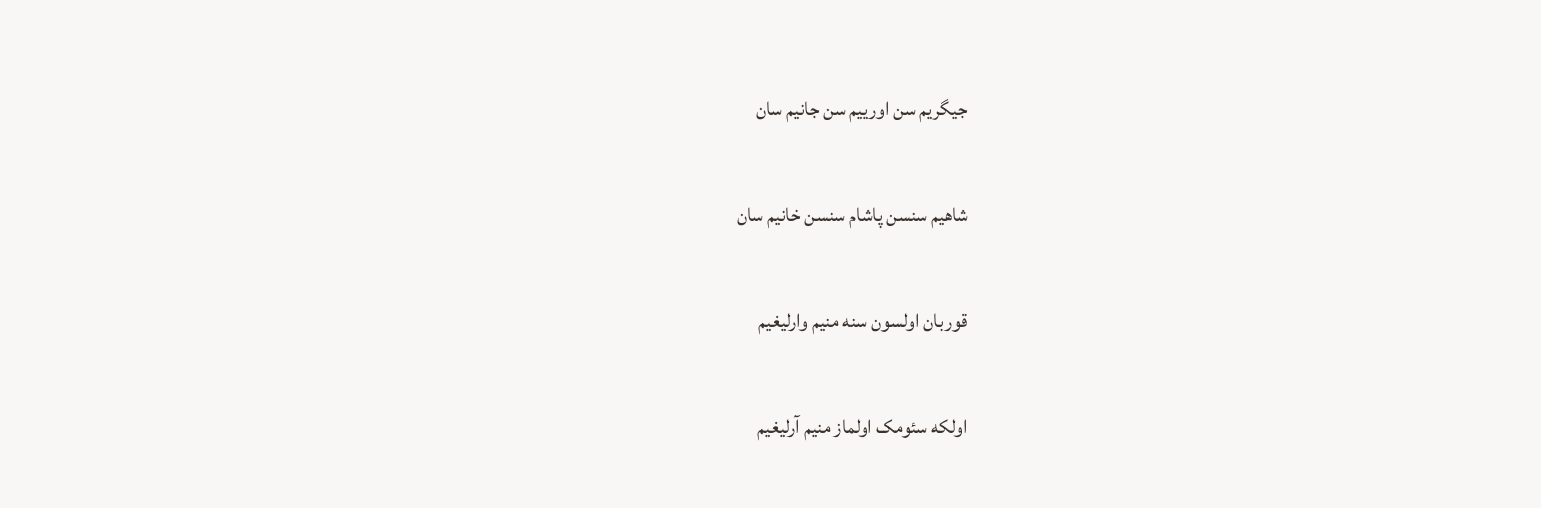جیگریم سن اورییم سن جانیم سان

شاهیم سنسن پاشام سنسن خانیم سان

قوربان اولسون سنه منیم وارلیغیم

اولکه سئومک اولماز منیم آرلیغیم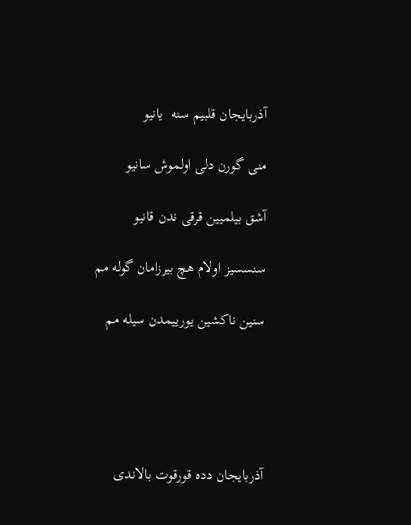آذربایجان قلبیم سنه  یانیو

منی گورن دلی اولموش سانیو

آشق بیلمیین قرقی ندن قانیو

سنسسیز اولام هچ بیرزامان گوله مم

سنین ناکشین یورییمدن سیله مم





آذربایجان دده قورقوت بالاندی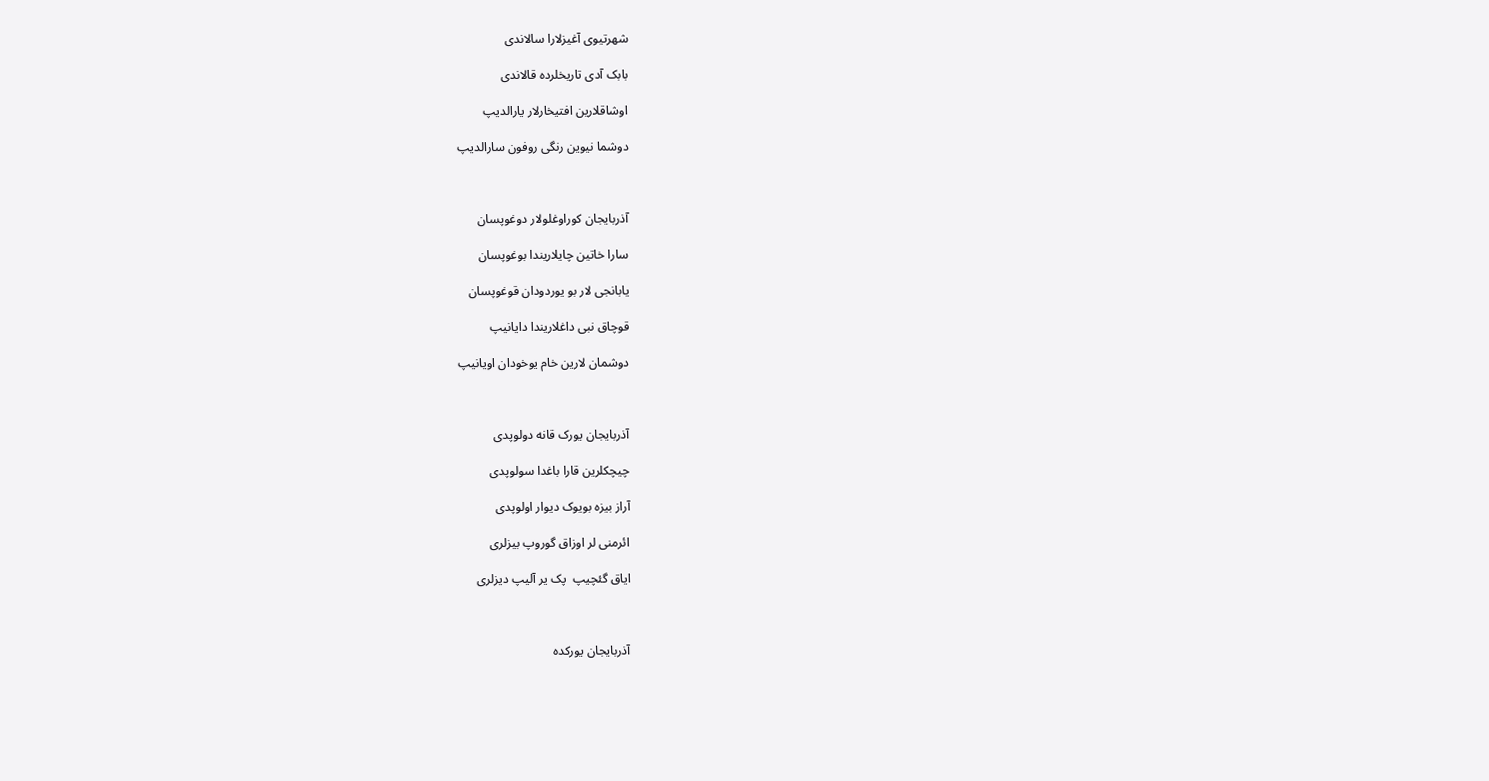شهرتیوی آغیزلارا سالاندی

بابک آدی تاریخلرده قالاندی

اوشاقلارین افتیخارلار یارالدیپ

دوشما نیوین رنگی روفون سارالدیپ



آذربایجان کوراوغلولار دوغوپسان

سارا خاتین چایلاریندا بوغوپسان

یابانجی لار بو یوردودان قوغوپسان

قوچاق نبی داغلاریندا دایانیپ

دوشمان لارین خام یوخودان اویانیپ



آذربایجان یورک قانه دولوپدی

چیچکلرین قارا باغدا سولوپدی

آراز بیزه بویوک دیوار اولوپدی

ائرمنی لر اوزاق گوروپ بیزلری

ایاق گئچیپ  پک یر آلیپ دیزلری



آذربایجان یورکده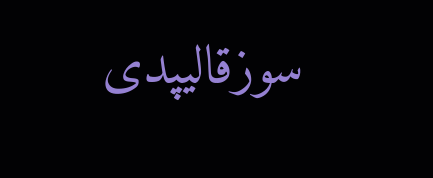سوزقالیپدی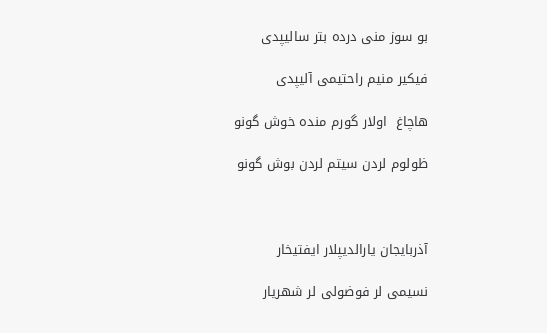بو سوز منی درده بتر سالیپدی

فیکیر منیم راحتیمی آلیپدی

هاچاغ  اولار گورم منده خوش گونو

ظولوم لردن سیتم لردن بوش گونو



آذربایجان یارالدیپلار ایفتیخار

نسیمی لر فوضولی لر شهریار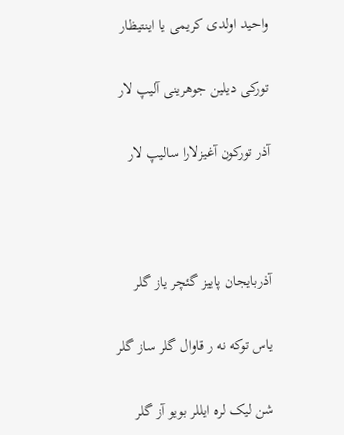واحید اولدی کریمی یا اینتیظار

تورکی دیلین جوهرینی آلیپ لار

آذر تورکون آغیزلارا سالیپ لار



آذربایجان پاییز گئچر یاز گلر

یاس توکه نه ر قاوال گلر ساز گلر

شن لیک لره ایللر بویو آز گلر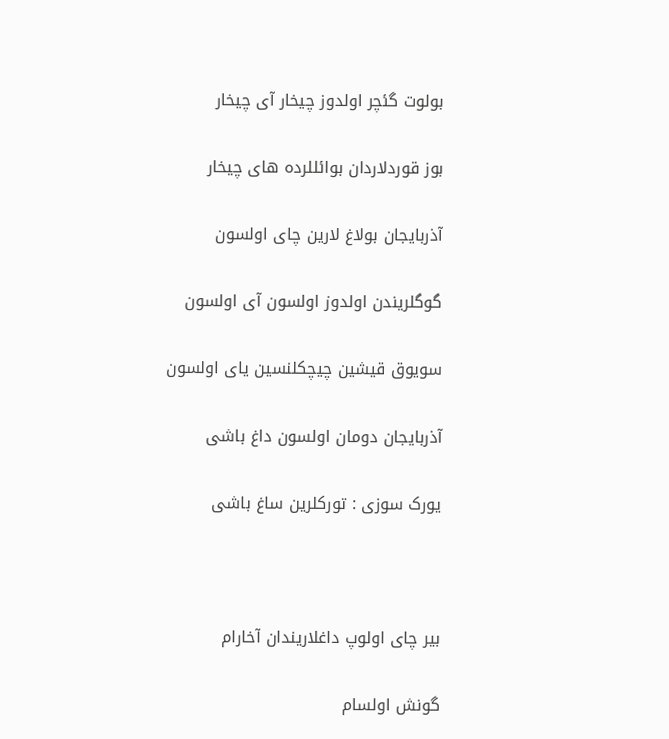بولوت گئچر اولدوز چیخار آی چیخار

بوز قوردلاردان بوائللرده های چیخار

آذربایجان بولاغ لارین چای اولسون

گوگلریندن اولدوز اولسون آی اولسون

سویوق قیشین چیچکلنسین یای اولسون

آذربایجان دومان اولسون داغ باشی

یورک سوزی : تورکلرین ساغ باشی



بیر چای اولوپ داغلاریندان آخارام

گونش اولسام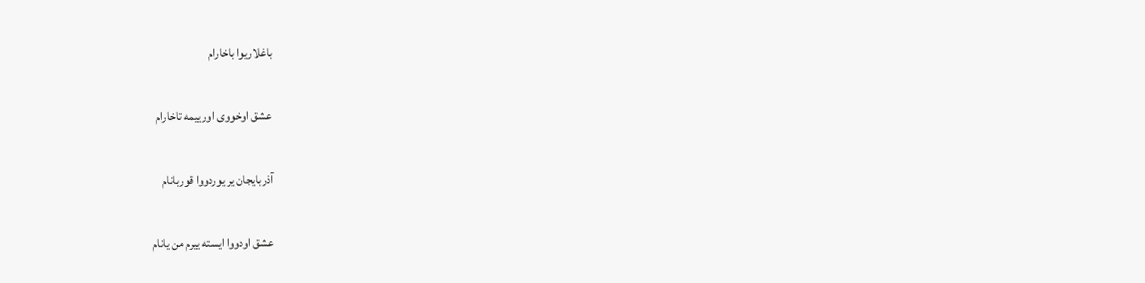باغلاریوا باخارام

عشق اوخووی اورییمه تاخارام

آذربایجان یر یوردووا قوربانام

عشق اودووا ایسته ییرم من یانام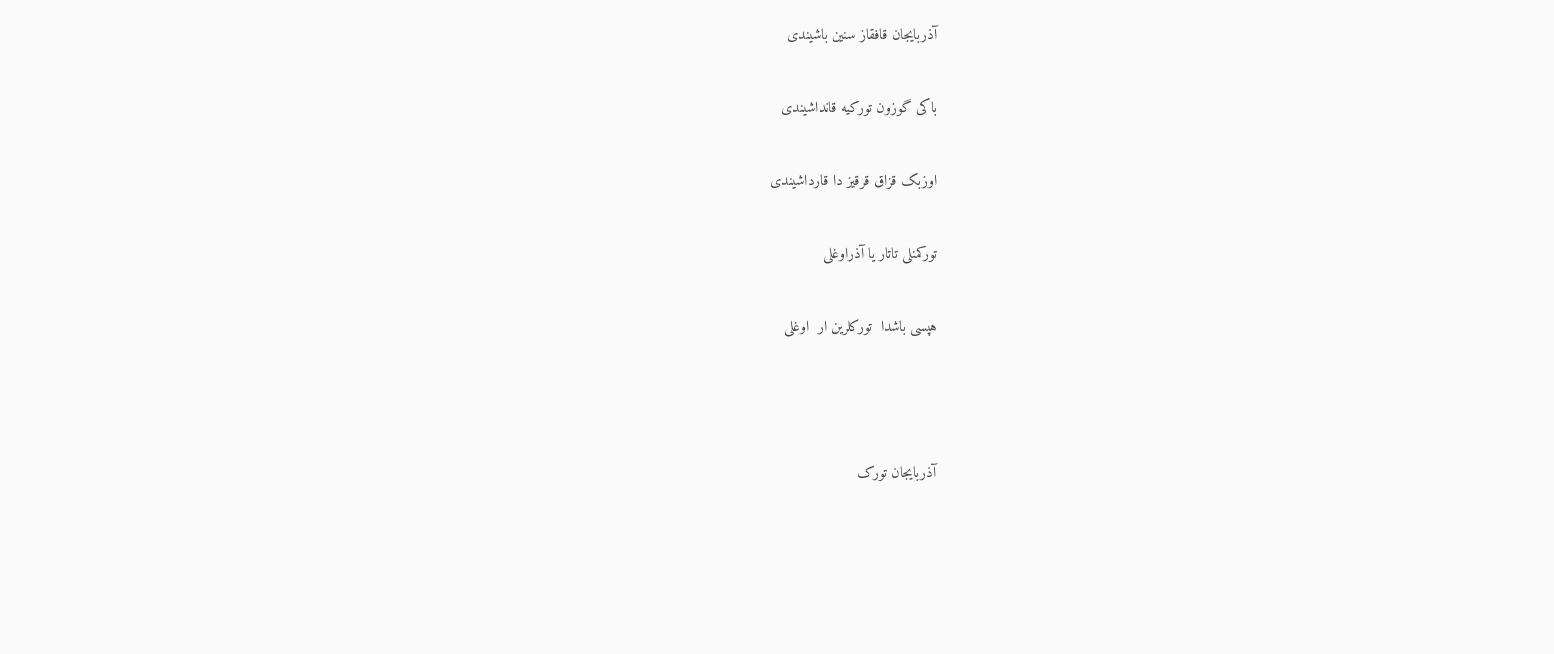آذربایجان قافقاز سنین باشیندی

باکی گوزون تورکیه قانداشیندی

اوزبک قزاق قرقیز دا قارداشیندی

تورکمنلی تاتار یا آذراوغلی

هپسی باشدا  تورکلرین ار  اوغلی



آذربایجان تورک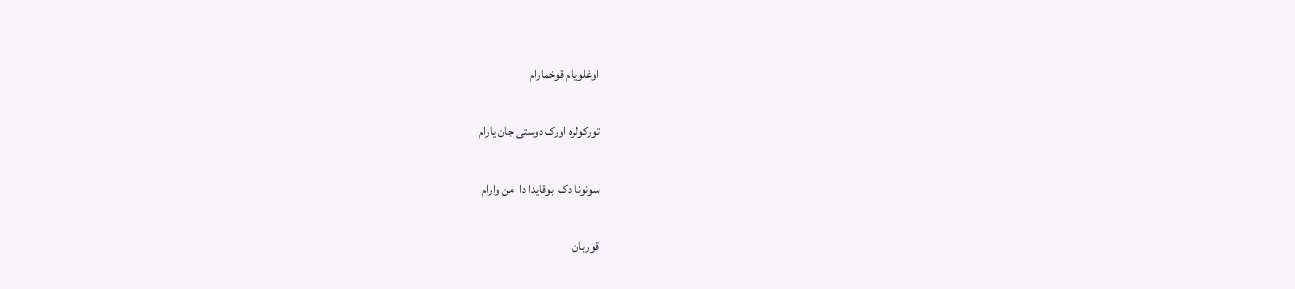اوغلویام قوخمارام

تورکولره اورک دوستی جان یارام

سونونا دک  بوقایدا دا  من وارام

قوربان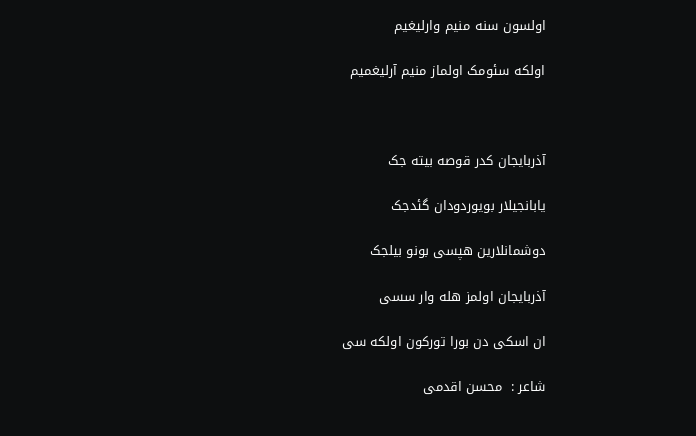اولسون سنه منیم وارلیغیم

اولکه سئومک اولماز منیم آرلیغمیم



آذربایجان کدر قوصه بیته جک

یابانجیلار بویوردودان گئدجک

دوشمانلارین هپسی بونو بیلجک

آذربایجان اولمز هله وار سسی

ان اسکی دن بورا تورکون اولکه سی

شاعر :  محسن اقدمی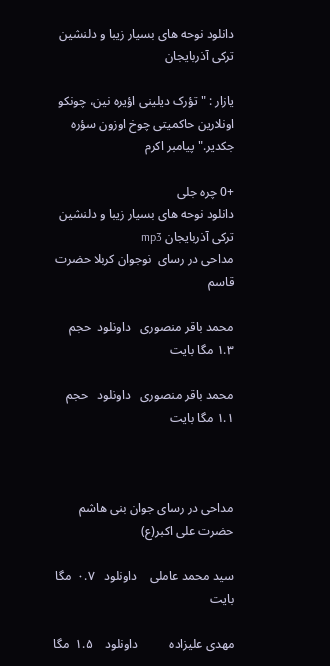دانلود نوحه های بسیار زیبا و دلنشین ترکی آذربایجان

یازار : " تؤرک دیلینی اؤیره نین، چونکو اونلارین حاکمیتی چوخ اوزون سؤره جکدیر." پیامبر اکرم

+0 چره جلی
دانلود نوحه های بسیار زیبا و دلنشین ترکی آذربایجان mp3
مداحی در رسای  نوجوان کربلا حضرت قاسم

محمد باقر منصوری   داونلود  حجم ۱.۳ مگا بایت

محمد باقر منصوری   داونلود   حجم ۱.۱ مگا بایت



مداحی در رسای جوان بنی هاشم حضرت علی اکبر(ع)

سید محمد عاملی    داونلود   ۰.۷  مگا بایت

مهدی علیزاده          داونلود    ۱.۵  مگا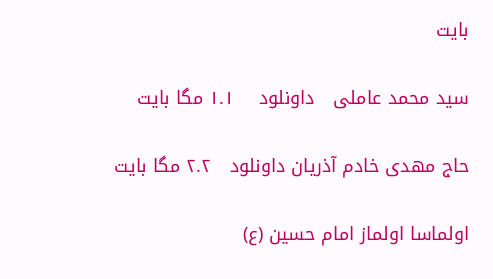بایت

سید محمد عاملی   داونلود    ۱.۱ مگا بایت

حاج مهدی خادم آذریان داونلود   ۲.۲ مگا بایت

اولماسا اولماز امام حسین (ع)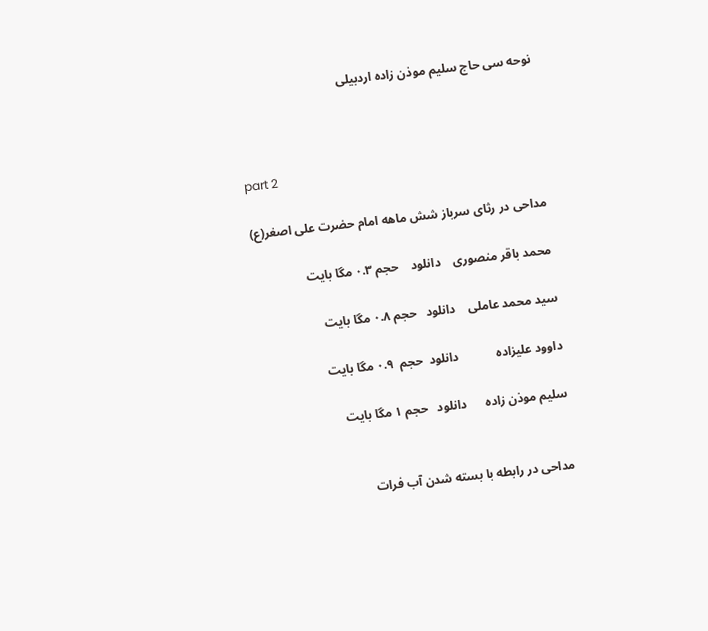نوحه سی حاج سلیم موذن زاده اردبیلی



part 2

مداحی در رثای سرباز شش ماهه امام حضرت علی اصغر(ع)

محمد باقر منصوری    دانلود    حجم ۰.۳ مگا بایت

سید محمد عاملی    دانلود   حجم ۰.۸ مگا بایت

داوود علیزاده            دانلود  حجم  ۰.۹ مگا بایت

سلیم موذن زاده      دانلود   حجم ۱ مگا بایت


مداحی در رابطه با بسته شدن آب فرات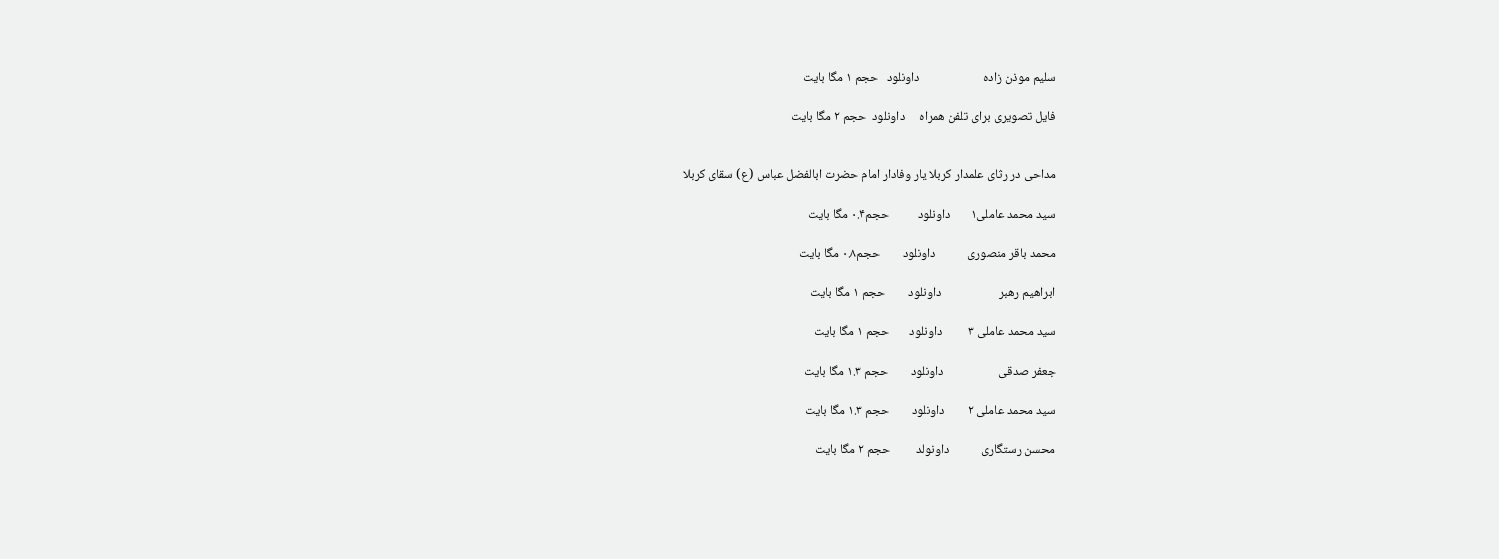سلیم موذن زاده                      داونلود   حجم ۱ مگا بایت

فایل تصویری برای تلفن همراه     داونلود  حجم ۲ مگا بایت


مداحی در رثای علمدار کربلا یار وفادار امام حضرت ابالفضل عباس (ع) سقای کربلا

سید محمد عاملی۱       داونلود          حجم۰.۴ مگا بایت

محمد باقر منصوری           داونلود        حجم۰.۸ مگا بایت

ابراهیم رهبر                    داونلود        حجم ۱ مگا بایت

سید محمد عاملی ۳         داونلود       حجم ۱ مگا بایت

جعفر صدقی                   داونلود        حجم ۱.۳ مگا بایت

سید محمد عاملی ۲        داونلود        حجم ۱.۳ مگا بایت

محسن رستگاری           داونولد         حجم ۲ مگا بایت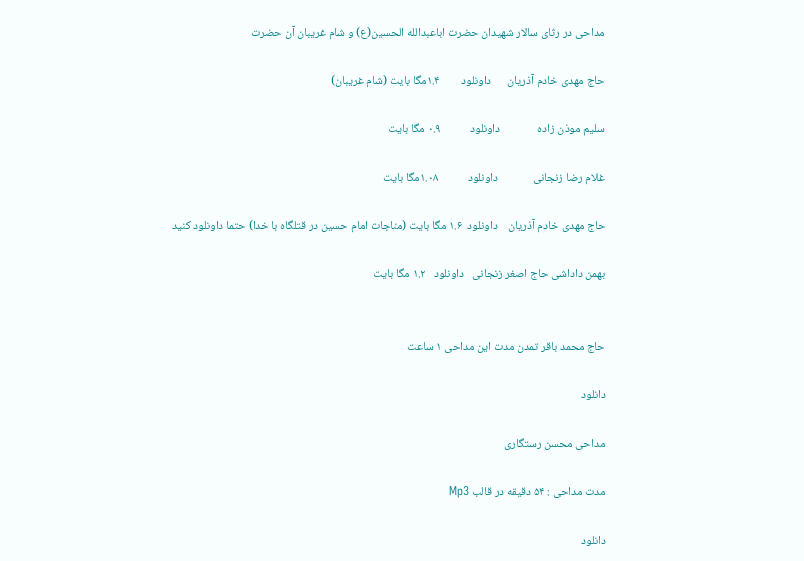مداحی در رثای سالار شهیدان حضرت اباعبدالله الحسین(ع) و شام غریبان آن حضرت

حاج مهدی خادم آذریان      داونلود        ۱.۴مگا بایت (شام غریبان)

سلیم موذن زاده              داونلود           ۰.۹ مگا بایت

غلام رضا زنجانی             داونلود           ۱.۰۸مگا بایت

حاج مهدی خادم آذریان    داونلود  ۱.۶ مگا بایت (مناجات امام حسین در قتلگاه با خدا) حتما داونلود کنید

بهمن داداشی حاج اصغر زنجانی   داونلود   ۱.۲ مگا بایت


حاج محمد باقر تمدن مدت این مداحی ۱ ساعت

دانلود

مداحی محسن رستگاری

مدت مداحی : ۵۴ دقیقه در قالب Mp3

دانلود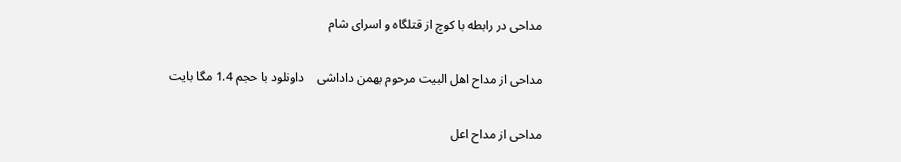مداحی در رابطه با کوچ از قتلگاه و اسرای شام

مداحی از مداح اهل البیت مرحوم بهمن داداشی    داونلود با حجم 1.4 مگا بایت

مداحی از مداح اعل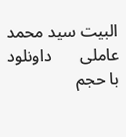البیت سید محمد عاملی       داونلود با حجم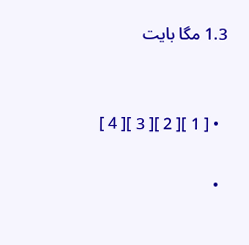1.3 مگا بایت


  • [ 1 ][ 2 ][ 3 ][ 4 ]

  •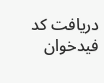دریافت کد فیدخوان